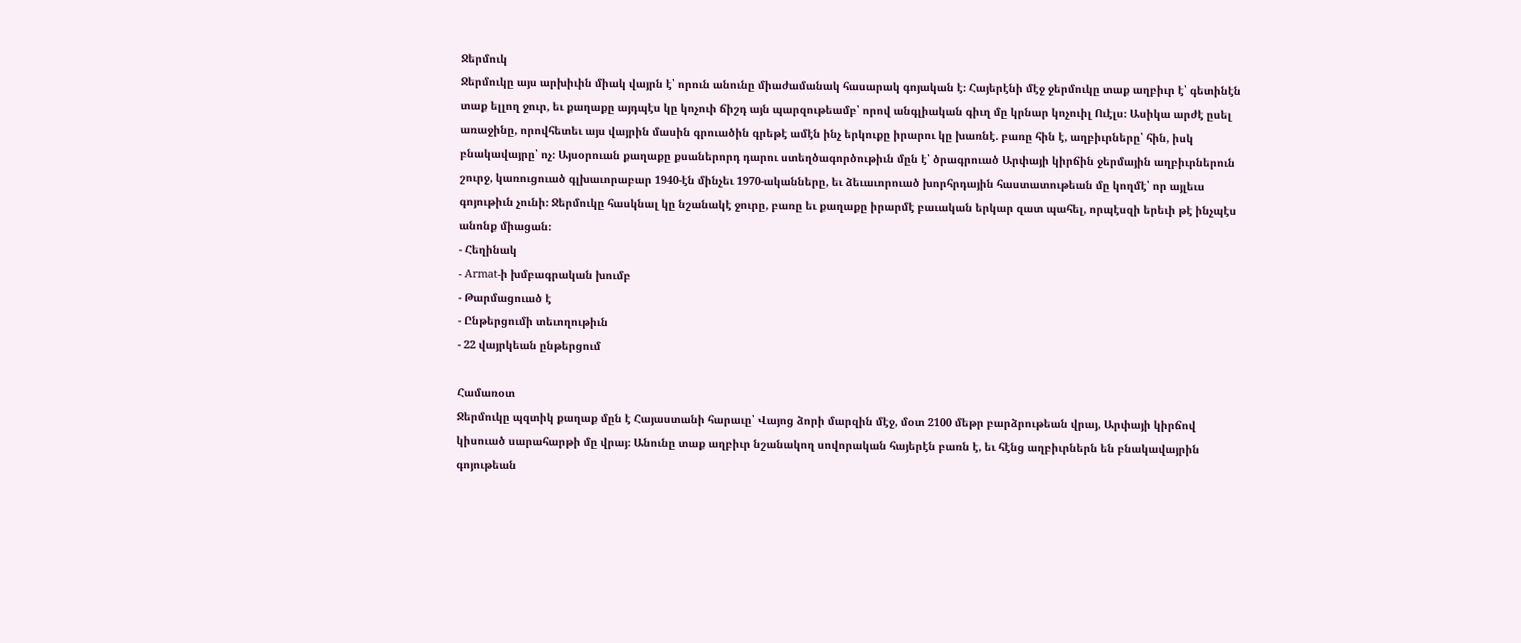Ջերմուկ
Ջերմուկը այս արխիւին միակ վայրն է՝ որուն անունը միաժամանակ հասարակ գոյական է։ Հայերէնի մէջ ջերմուկը տաք աղբիւր է՝ գետինէն տաք ելլող ջուր, եւ քաղաքը այդպէս կը կոչուի ճիշդ այն պարզութեամբ՝ որով անգլիական գիւղ մը կրնար կոչուիլ Ուէլս։ Ասիկա արժէ ըսել առաջինը, որովհետեւ այս վայրին մասին գրուածին գրեթէ ամէն ինչ երկուքը իրարու կը խառնէ. բառը հին է, աղբիւրները՝ հին, իսկ բնակավայրը՝ ոչ։ Այսօրուան քաղաքը քսաներորդ դարու ստեղծագործութիւն մըն է՝ ծրագրուած Արփայի կիրճին ջերմային աղբիւրներուն շուրջ, կառուցուած գլխաւորաբար 1940-էն մինչեւ 1970-ականները, եւ ձեւաւորուած խորհրդային հաստատութեան մը կողմէ՝ որ այլեւս գոյութիւն չունի։ Ջերմուկը հասկնալ կը նշանակէ ջուրը, բառը եւ քաղաքը իրարմէ բաւական երկար զատ պահել, որպէսզի երեւի թէ ինչպէս անոնք միացան։
- Հեղինակ
- Armat-ի խմբագրական խումբ
- Թարմացուած է
- Ընթերցումի տեւողութիւն
- 22 վայրկեան ընթերցում

Համառօտ
Ջերմուկը պզտիկ քաղաք մըն է Հայաստանի հարաւը՝ Վայոց ձորի մարզին մէջ, մօտ 2100 մեթր բարձրութեան վրայ, Արփայի կիրճով կիսուած սարահարթի մը վրայ։ Անունը տաք աղբիւր նշանակող սովորական հայերէն բառն է, եւ հէնց աղբիւրներն են բնակավայրին գոյութեան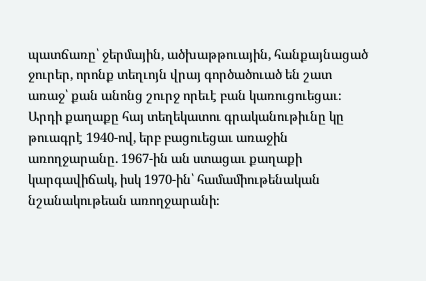պատճառը՝ ջերմային, ածխաթթուային, հանքայնացած ջուրեր, որոնք տեղւոյն վրայ գործածուած են շատ առաջ՝ քան անոնց շուրջ որեւէ բան կառուցուեցաւ։ Արդի քաղաքը հայ տեղեկատու գրականութիւնը կը թուագրէ 1940-ով, երբ բացուեցաւ առաջին առողջարանը. 1967-ին ան ստացաւ քաղաքի կարգավիճակ, իսկ 1970-ին՝ համամիութենական նշանակութեան առողջարանի։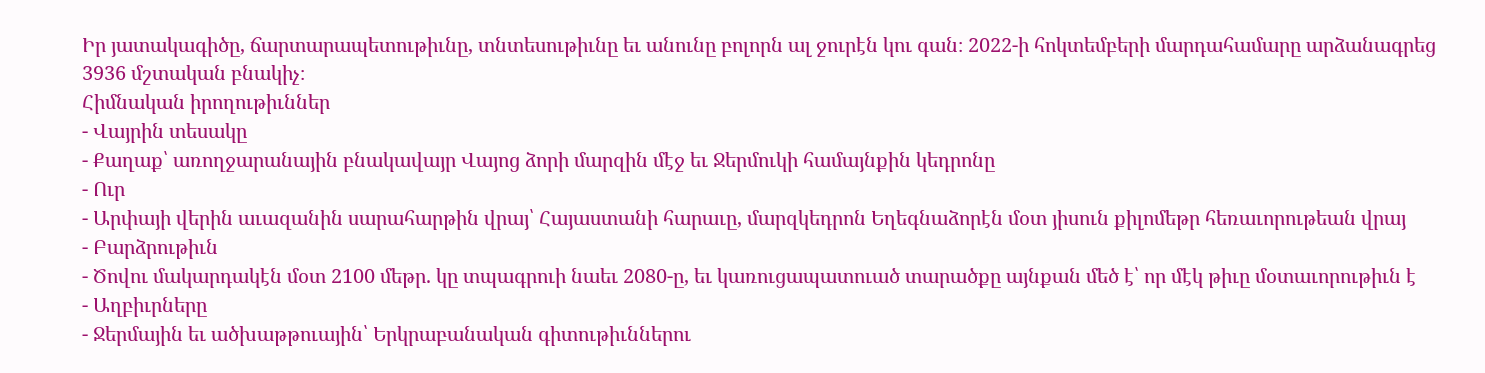Իր յատակագիծը, ճարտարապետութիւնը, տնտեսութիւնը եւ անունը բոլորն ալ ջուրէն կու գան։ 2022-ի հոկտեմբերի մարդահամարը արձանագրեց 3936 մշտական բնակիչ։
Հիմնական իրողութիւններ
- Վայրին տեսակը
- Քաղաք՝ առողջարանային բնակավայր Վայոց ձորի մարզին մէջ եւ Ջերմուկի համայնքին կեդրոնը
- Ուր
- Արփայի վերին աւազանին սարահարթին վրայ՝ Հայաստանի հարաւը, մարզկեդրոն Եղեգնաձորէն մօտ յիսուն քիլոմեթր հեռաւորութեան վրայ
- Բարձրութիւն
- Ծովու մակարդակէն մօտ 2100 մեթր. կը տպագրուի նաեւ 2080-ը, եւ կառուցապատուած տարածքը այնքան մեծ է՝ որ մէկ թիւը մօտաւորութիւն է
- Աղբիւրները
- Ջերմային եւ ածխաթթուային՝ Երկրաբանական գիտութիւններու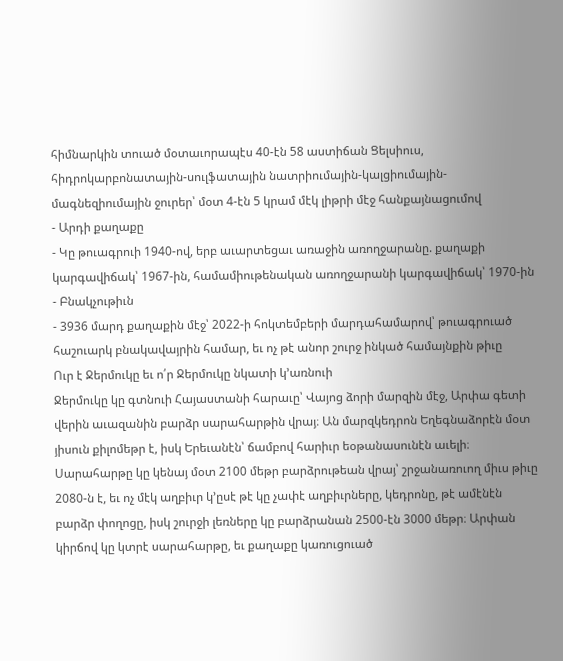հիմնարկին տուած մօտաւորապէս 40-էն 58 աստիճան Ցելսիուս, հիդրոկարբոնատային-սուլֆատային նատրիումային-կալցիումային-մագնեզիումային ջուրեր՝ մօտ 4-էն 5 կրամ մէկ լիթրի մէջ հանքայնացումով
- Արդի քաղաքը
- Կը թուագրուի 1940-ով, երբ աւարտեցաւ առաջին առողջարանը. քաղաքի կարգավիճակ՝ 1967-ին, համամիութենական առողջարանի կարգավիճակ՝ 1970-ին
- Բնակչութիւն
- 3936 մարդ քաղաքին մէջ՝ 2022-ի հոկտեմբերի մարդահամարով՝ թուագրուած հաշուարկ բնակավայրին համար, եւ ոչ թէ անոր շուրջ ինկած համայնքին թիւը
Ուր է Ջերմուկը եւ ո՛ր Ջերմուկը նկատի կ՚առնուի
Ջերմուկը կը գտնուի Հայաստանի հարաւը՝ Վայոց ձորի մարզին մէջ, Արփա գետի վերին աւազանին բարձր սարահարթին վրայ։ Ան մարզկեդրոն Եղեգնաձորէն մօտ յիսուն քիլոմեթր է, իսկ Երեւանէն՝ ճամբով հարիւր եօթանասունէն աւելի։ Սարահարթը կը կենայ մօտ 2100 մեթր բարձրութեան վրայ՝ շրջանառուող միւս թիւը 2080-ն է, եւ ոչ մէկ աղբիւր կ՚ըսէ թէ կը չափէ աղբիւրները, կեդրոնը, թէ ամէնէն բարձր փողոցը, իսկ շուրջի լեռները կը բարձրանան 2500-էն 3000 մեթր։ Արփան կիրճով կը կտրէ սարահարթը, եւ քաղաքը կառուցուած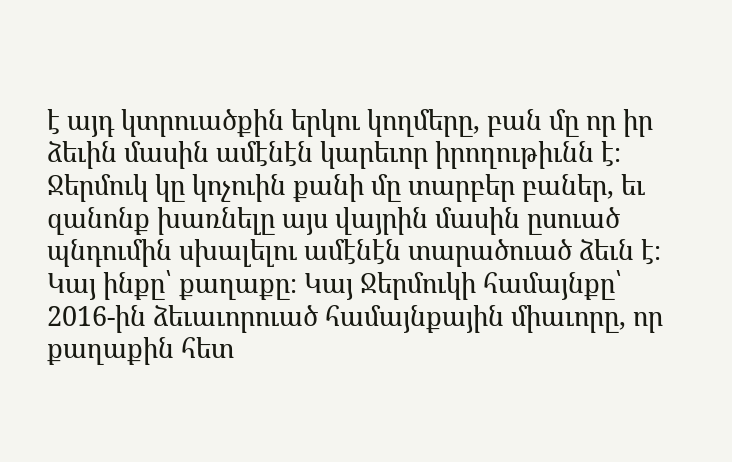է այդ կտրուածքին երկու կողմերը, բան մը որ իր ձեւին մասին ամէնէն կարեւոր իրողութիւնն է։
Ջերմուկ կը կոչուին քանի մը տարբեր բաներ, եւ զանոնք խառնելը այս վայրին մասին ըսուած պնդումին սխալելու ամէնէն տարածուած ձեւն է։ Կայ ինքը՝ քաղաքը։ Կայ Ջերմուկի համայնքը՝ 2016-ին ձեւաւորուած համայնքային միաւորը, որ քաղաքին հետ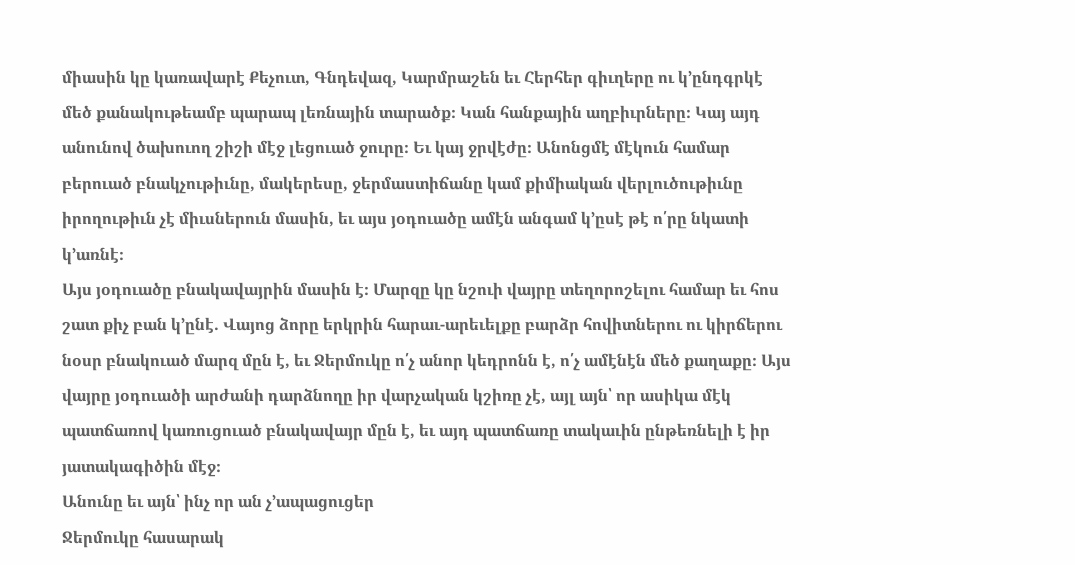միասին կը կառավարէ Քեչուտ, Գնդեվազ, Կարմրաշեն եւ Հերհեր գիւղերը ու կ՚ընդգրկէ մեծ քանակութեամբ պարապ լեռնային տարածք։ Կան հանքային աղբիւրները։ Կայ այդ անունով ծախուող շիշի մէջ լեցուած ջուրը։ Եւ կայ ջրվէժը։ Անոնցմէ մէկուն համար բերուած բնակչութիւնը, մակերեսը, ջերմաստիճանը կամ քիմիական վերլուծութիւնը իրողութիւն չէ միւսներուն մասին, եւ այս յօդուածը ամէն անգամ կ՚ըսէ թէ ո՛րը նկատի կ՚առնէ։
Այս յօդուածը բնակավայրին մասին է։ Մարզը կը նշուի վայրը տեղորոշելու համար եւ հոս շատ քիչ բան կ՚ընէ. Վայոց ձորը երկրին հարաւ-արեւելքը բարձր հովիտներու ու կիրճերու նօսր բնակուած մարզ մըն է, եւ Ջերմուկը ո՛չ անոր կեդրոնն է, ո՛չ ամէնէն մեծ քաղաքը։ Այս վայրը յօդուածի արժանի դարձնողը իր վարչական կշիռը չէ, այլ այն՝ որ ասիկա մէկ պատճառով կառուցուած բնակավայր մըն է, եւ այդ պատճառը տակաւին ընթեռնելի է իր յատակագիծին մէջ։
Անունը եւ այն՝ ինչ որ ան չ՚ապացուցեր
Ջերմուկը հասարակ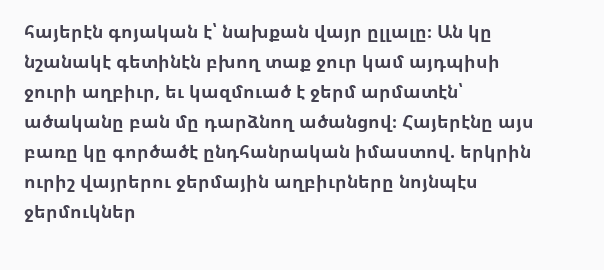հայերէն գոյական է՝ նախքան վայր ըլլալը։ Ան կը նշանակէ գետինէն բխող տաք ջուր կամ այդպիսի ջուրի աղբիւր, եւ կազմուած է ջերմ արմատէն՝ ածականը բան մը դարձնող ածանցով։ Հայերէնը այս բառը կը գործածէ ընդհանրական իմաստով. երկրին ուրիշ վայրերու ջերմային աղբիւրները նոյնպէս ջերմուկներ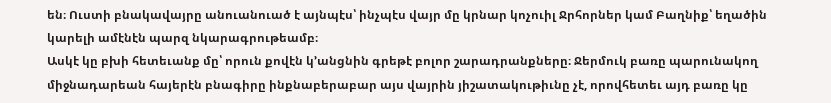են։ Ուստի բնակավայրը անուանուած է այնպէս՝ ինչպէս վայր մը կրնար կոչուիլ Ջրհորներ կամ Բաղնիք՝ եղածին կարելի ամէնէն պարզ նկարագրութեամբ։
Ասկէ կը բխի հետեւանք մը՝ որուն քովէն կ՚անցնին գրեթէ բոլոր շարադրանքները։ Ջերմուկ բառը պարունակող միջնադարեան հայերէն բնագիրը ինքնաբերաբար այս վայրին յիշատակութիւնը չէ, որովհետեւ այդ բառը կը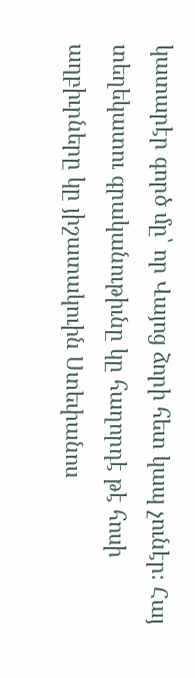կատարէր գործ մը՝ որ Վայոց ձորի հետ կապ չունէր։ Հայ տեղեկատու գրականութիւնը կը հաղորդէ թէ հոսի աղբիւրները կը յիշատակուին Ստեփանոս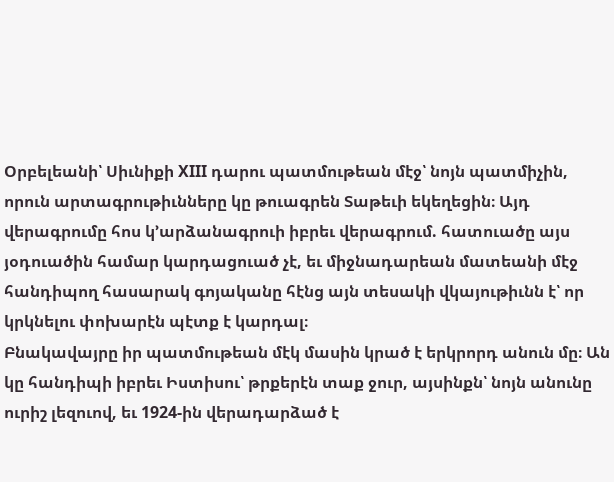Օրբելեանի՝ Սիւնիքի XIII դարու պատմութեան մէջ՝ նոյն պատմիչին, որուն արտագրութիւնները կը թուագրեն Տաթեւի եկեղեցին։ Այդ վերագրումը հոս կ՚արձանագրուի իբրեւ վերագրում. հատուածը այս յօդուածին համար կարդացուած չէ, եւ միջնադարեան մատեանի մէջ հանդիպող հասարակ գոյականը հէնց այն տեսակի վկայութիւնն է՝ որ կրկնելու փոխարէն պէտք է կարդալ։
Բնակավայրը իր պատմութեան մէկ մասին կրած է երկրորդ անուն մը։ Ան կը հանդիպի իբրեւ Իստիսու՝ թրքերէն տաք ջուր, այսինքն՝ նոյն անունը ուրիշ լեզուով, եւ 1924-ին վերադարձած է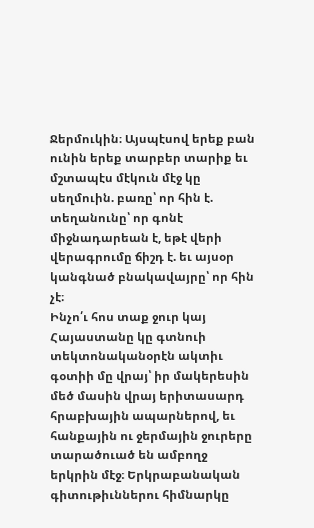Ջերմուկին։ Այսպէսով երեք բան ունին երեք տարբեր տարիք եւ մշտապէս մէկուն մէջ կը սեղմուին. բառը՝ որ հին է. տեղանունը՝ որ գոնէ միջնադարեան է, եթէ վերի վերագրումը ճիշդ է. եւ այսօր կանգնած բնակավայրը՝ որ հին չէ։
Ինչո՛ւ հոս տաք ջուր կայ
Հայաստանը կը գտնուի տեկտոնականօրէն ակտիւ գօտիի մը վրայ՝ իր մակերեսին մեծ մասին վրայ երիտասարդ հրաբխային ապարներով, եւ հանքային ու ջերմային ջուրերը տարածուած են ամբողջ երկրին մէջ։ Երկրաբանական գիտութիւններու հիմնարկը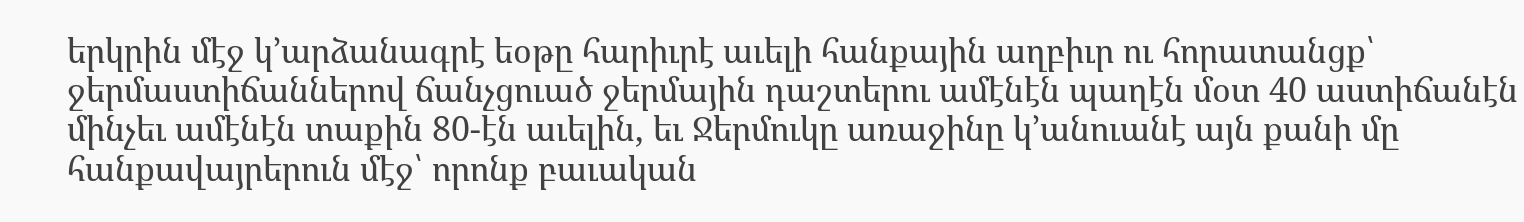երկրին մէջ կ՚արձանագրէ եօթը հարիւրէ աւելի հանքային աղբիւր ու հորատանցք՝ ջերմաստիճաններով ճանչցուած ջերմային դաշտերու ամէնէն պաղէն մօտ 40 աստիճանէն մինչեւ ամէնէն տաքին 80-էն աւելին, եւ Ջերմուկը առաջինը կ՚անուանէ այն քանի մը հանքավայրերուն մէջ՝ որոնք բաւական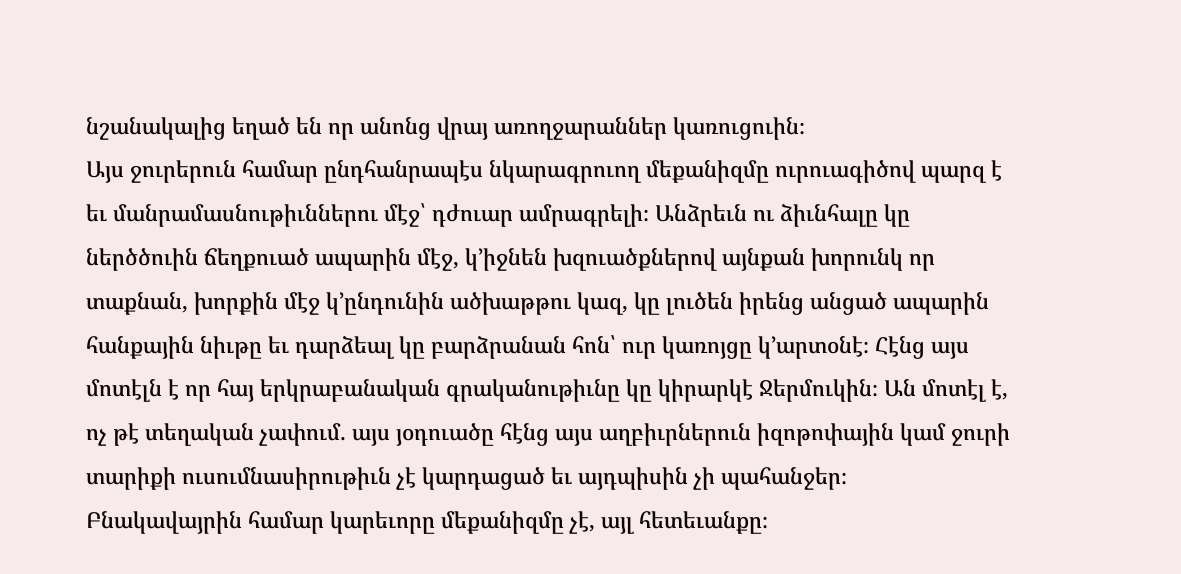նշանակալից եղած են որ անոնց վրայ առողջարաններ կառուցուին։
Այս ջուրերուն համար ընդհանրապէս նկարագրուող մեքանիզմը ուրուագիծով պարզ է եւ մանրամասնութիւններու մէջ՝ դժուար ամրագրելի։ Անձրեւն ու ձիւնհալը կը ներծծուին ճեղքուած ապարին մէջ, կ՚իջնեն խզուածքներով այնքան խորունկ որ տաքնան, խորքին մէջ կ՚ընդունին ածխաթթու կազ, կը լուծեն իրենց անցած ապարին հանքային նիւթը եւ դարձեալ կը բարձրանան հոն՝ ուր կառոյցը կ՚արտօնէ։ Հէնց այս մոտէլն է որ հայ երկրաբանական գրականութիւնը կը կիրարկէ Ջերմուկին։ Ան մոտէլ է, ոչ թէ տեղական չափում. այս յօդուածը հէնց այս աղբիւրներուն իզոթոփային կամ ջուրի տարիքի ուսումնասիրութիւն չէ կարդացած եւ այդպիսին չի պահանջեր։
Բնակավայրին համար կարեւորը մեքանիզմը չէ, այլ հետեւանքը։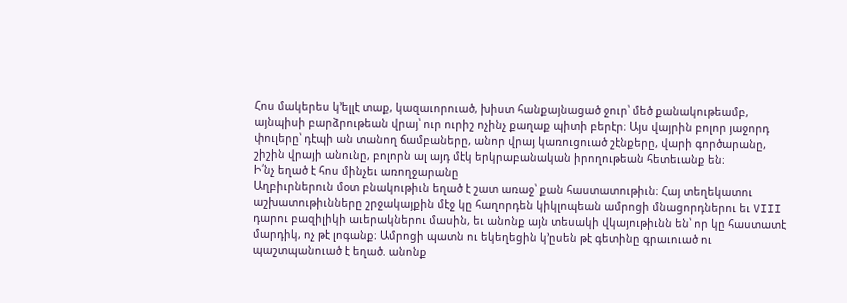Հոս մակերես կ՚ելլէ տաք, կազաւորուած, խիստ հանքայնացած ջուր՝ մեծ քանակութեամբ, այնպիսի բարձրութեան վրայ՝ ուր ուրիշ ոչինչ քաղաք պիտի բերէր։ Այս վայրին բոլոր յաջորդ փուլերը՝ դէպի ան տանող ճամբաները, անոր վրայ կառուցուած շէնքերը, վարի գործարանը, շիշին վրայի անունը, բոլորն ալ այդ մէկ երկրաբանական իրողութեան հետեւանք են։
Ի՛նչ եղած է հոս մինչեւ առողջարանը
Աղբիւրներուն մօտ բնակութիւն եղած է շատ առաջ՝ քան հաստատութիւն։ Հայ տեղեկատու աշխատութիւնները շրջակայքին մէջ կը հաղորդեն կիկլոպեան ամրոցի մնացորդներու եւ VIII դարու բազիլիկի աւերակներու մասին, եւ անոնք այն տեսակի վկայութիւնն են՝ որ կը հաստատէ մարդիկ, ոչ թէ լոգանք։ Ամրոցի պատն ու եկեղեցին կ՚ըսեն թէ գետինը գրաւուած ու պաշտպանուած է եղած. անոնք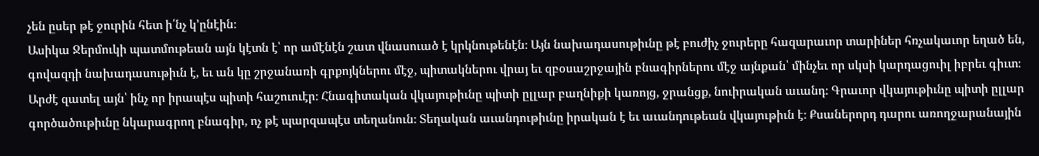չեն ըսեր թէ ջուրին հետ ի՛նչ կ՚ընէին։
Ասիկա Ջերմուկի պատմութեան այն կէտն է՝ որ ամէնէն շատ վնասուած է կրկնութենէն։ Այն նախադասութիւնը թէ բուժիչ ջուրերը հազարաւոր տարիներ հռչակաւոր եղած են, գովազդի նախադասութիւն է, եւ ան կը շրջանառի գրքոյկներու մէջ, պիտակներու վրայ եւ զբօսաշրջային բնագիրներու մէջ այնքան՝ մինչեւ որ սկսի կարդացուիլ իբրեւ գիւտ։ Արժէ զատել այն՝ ինչ որ իրապէս պիտի հաշուուէր։ Հնագիտական վկայութիւնը պիտի ըլլար բաղնիքի կառոյց, ջրանցք, նուիրական աւանդ։ Գրաւոր վկայութիւնը պիտի ըլլար գործածութիւնը նկարագրող բնագիր, ոչ թէ պարզապէս տեղանուն։ Տեղական աւանդութիւնը իրական է եւ աւանդութեան վկայութիւն է։ Քսաներորդ դարու առողջարանային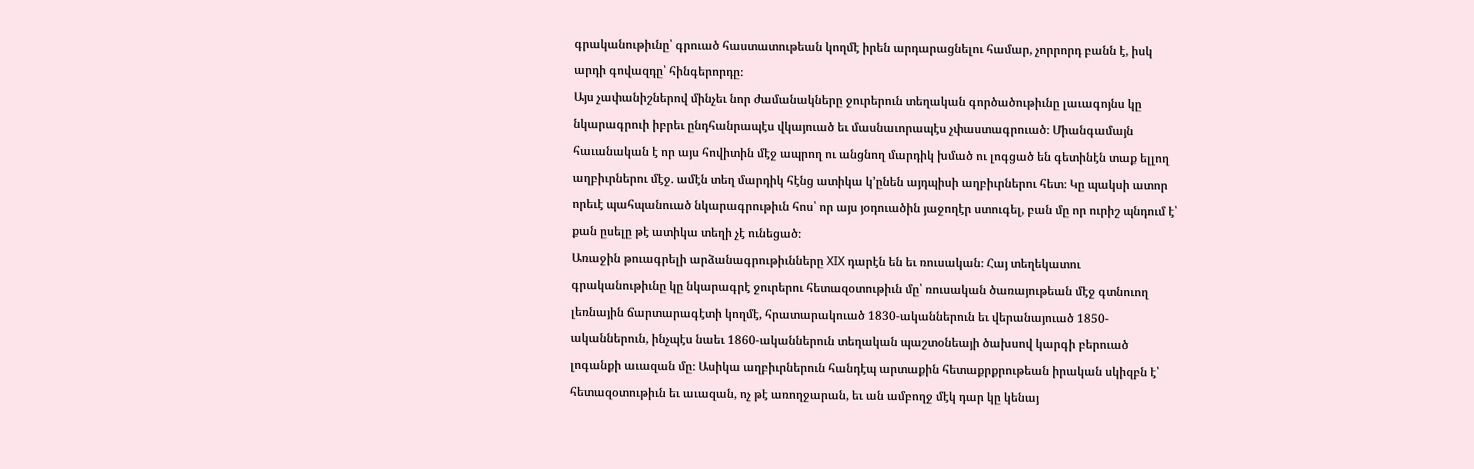գրականութիւնը՝ գրուած հաստատութեան կողմէ իրեն արդարացնելու համար, չորրորդ բանն է, իսկ արդի գովազդը՝ հինգերորդը։
Այս չափանիշներով մինչեւ նոր ժամանակները ջուրերուն տեղական գործածութիւնը լաւագոյնս կը նկարագրուի իբրեւ ընդհանրապէս վկայուած եւ մասնաւորապէս չփաստագրուած։ Միանգամայն հաւանական է որ այս հովիտին մէջ ապրող ու անցնող մարդիկ խմած ու լոգցած են գետինէն տաք ելլող աղբիւրներու մէջ. ամէն տեղ մարդիկ հէնց ատիկա կ՚ընեն այդպիսի աղբիւրներու հետ։ Կը պակսի ատոր որեւէ պահպանուած նկարագրութիւն հոս՝ որ այս յօդուածին յաջողէր ստուգել, բան մը որ ուրիշ պնդում է՝ քան ըսելը թէ ատիկա տեղի չէ ունեցած։
Առաջին թուագրելի արձանագրութիւնները XIX դարէն են եւ ռուսական։ Հայ տեղեկատու գրականութիւնը կը նկարագրէ ջուրերու հետազօտութիւն մը՝ ռուսական ծառայութեան մէջ գտնուող լեռնային ճարտարագէտի կողմէ, հրատարակուած 1830-ականներուն եւ վերանայուած 1850-ականներուն, ինչպէս նաեւ 1860-ականներուն տեղական պաշտօնեայի ծախսով կարգի բերուած լոգանքի աւազան մը։ Ասիկա աղբիւրներուն հանդէպ արտաքին հետաքրքրութեան իրական սկիզբն է՝ հետազօտութիւն եւ աւազան, ոչ թէ առողջարան, եւ ան ամբողջ մէկ դար կը կենայ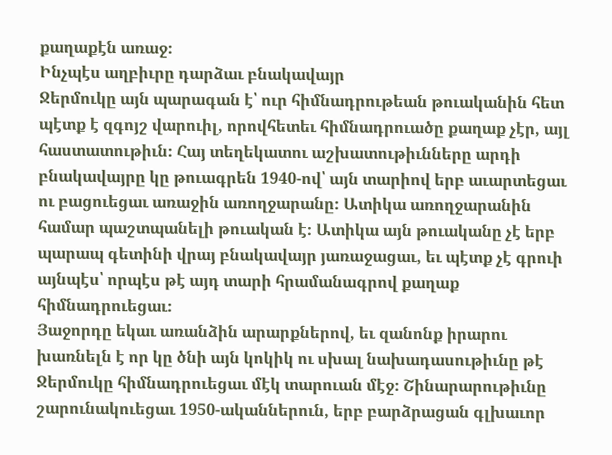քաղաքէն առաջ։
Ինչպէս աղբիւրը դարձաւ բնակավայր
Ջերմուկը այն պարագան է՝ ուր հիմնադրութեան թուականին հետ պէտք է զգոյշ վարուիլ, որովհետեւ հիմնադրուածը քաղաք չէր, այլ հաստատութիւն։ Հայ տեղեկատու աշխատութիւնները արդի բնակավայրը կը թուագրեն 1940-ով՝ այն տարիով երբ աւարտեցաւ ու բացուեցաւ առաջին առողջարանը։ Ատիկա առողջարանին համար պաշտպանելի թուական է։ Ատիկա այն թուականը չէ երբ պարապ գետինի վրայ բնակավայր յառաջացաւ, եւ պէտք չէ գրուի այնպէս՝ որպէս թէ այդ տարի հրամանագրով քաղաք հիմնադրուեցաւ։
Յաջորդը եկաւ առանձին արարքներով, եւ զանոնք իրարու խառնելն է որ կը ծնի այն կոկիկ ու սխալ նախադասութիւնը թէ Ջերմուկը հիմնադրուեցաւ մէկ տարուան մէջ։ Շինարարութիւնը շարունակուեցաւ 1950-ականներուն, երբ բարձրացան գլխաւոր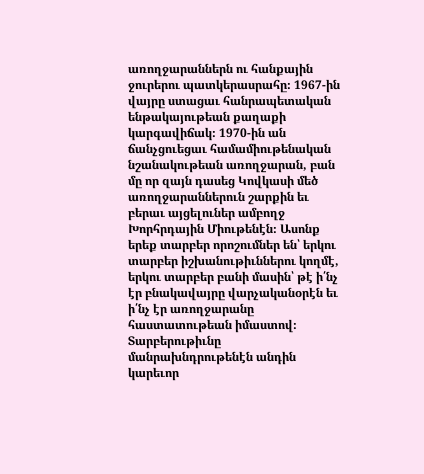առողջարաններն ու հանքային ջուրերու պատկերասրահը։ 1967-ին վայրը ստացաւ հանրապետական ենթակայութեան քաղաքի կարգավիճակ։ 1970-ին ան ճանչցուեցաւ համամիութենական նշանակութեան առողջարան, բան մը որ զայն դասեց Կովկասի մեծ առողջարաններուն շարքին եւ բերաւ այցելուներ ամբողջ Խորհրդային Միութենէն։ Ասոնք երեք տարբեր որոշումներ են՝ երկու տարբեր իշխանութիւններու կողմէ, երկու տարբեր բանի մասին՝ թէ ի՛նչ էր բնակավայրը վարչականօրէն եւ ի՛նչ էր առողջարանը հաստատութեան իմաստով։
Տարբերութիւնը մանրախնդրութենէն անդին կարեւոր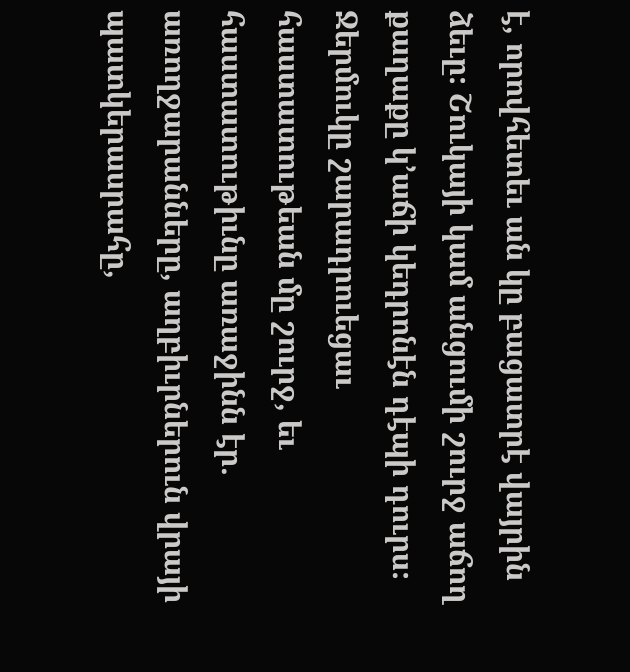է, որովհետեւ ան կը բացատրէ վայրին ձեւը։ Շուկայի կամ անցումի շուրջ աճող քաղաքը կ՚աճի կեդրոնէն դէպի դուրս։ Ջերմուկը շարադրուեցաւ հաստատութեան մը շուրջ, եւ հաստատութիւնը առաջինն էր. առողջարանները, աղբիւրներուն վրայի պատկերասրահը,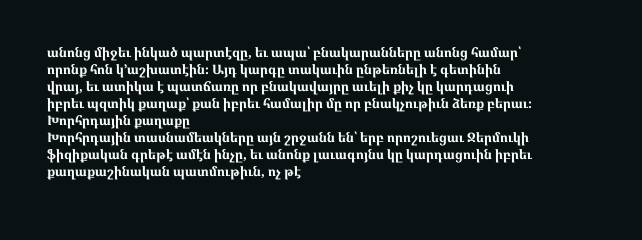անոնց միջեւ ինկած պարտէզը, եւ ապա՝ բնակարանները անոնց համար՝ որոնք հոն կ՚աշխատէին։ Այդ կարգը տակաւին ընթեռնելի է գետինին վրայ, եւ ատիկա է պատճառը որ բնակավայրը աւելի քիչ կը կարդացուի իբրեւ պզտիկ քաղաք՝ քան իբրեւ համալիր մը որ բնակչութիւն ձեռք բերաւ։
Խորհրդային քաղաքը
Խորհրդային տասնամեակները այն շրջանն են՝ երբ որոշուեցաւ Ջերմուկի ֆիզիքական գրեթէ ամէն ինչը, եւ անոնք լաւագոյնս կը կարդացուին իբրեւ քաղաքաշինական պատմութիւն, ոչ թէ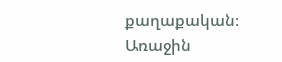քաղաքական։ Առաջին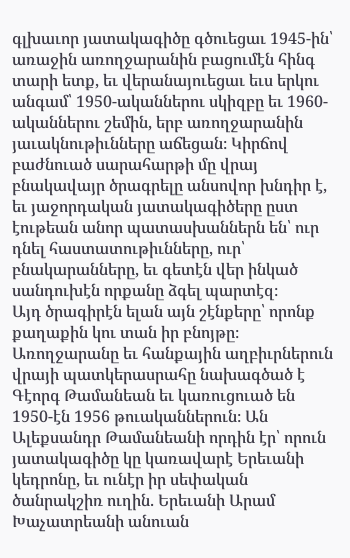գլխաւոր յատակագիծը գծուեցաւ 1945-ին՝ առաջին առողջարանին բացումէն հինգ տարի ետք, եւ վերանայուեցաւ եւս երկու անգամ՝ 1950-ականներու սկիզբը եւ 1960-ականներու շեմին, երբ առողջարանին յաւակնութիւնները աճեցան։ Կիրճով բաժնուած սարահարթի մը վրայ բնակավայր ծրագրելը անսովոր խնդիր է, եւ յաջորդական յատակագիծերը ըստ էութեան անոր պատասխաններն են՝ ուր դնել հաստատութիւնները, ուր՝ բնակարանները, եւ գետէն վեր ինկած սանդուխէն որքանը ձգել պարտէզ։
Այդ ծրագիրէն ելան այն շէնքերը՝ որոնք քաղաքին կու տան իր բնոյթը։ Առողջարանը եւ հանքային աղբիւրներուն վրայի պատկերասրահը նախագծած է Գէորգ Թամանեան եւ կառուցուած են 1950-էն 1956 թուականներուն։ Ան Ալեքսանդր Թամանեանի որդին էր՝ որուն յատակագիծը կը կառավարէ Երեւանի կեդրոնը, եւ ունէր իր սեփական ծանրակշիռ ուղին. Երեւանի Արամ Խաչատրեանի անուան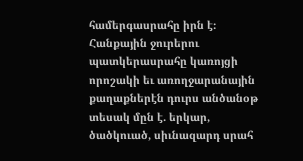համերգասրահը իրն է։ Հանքային ջուրերու պատկերասրահը կառոյցի որոշակի եւ առողջարանային քաղաքներէն դուրս անծանօթ տեսակ մըն է. երկար, ծածկուած, սիւնազարդ սրահ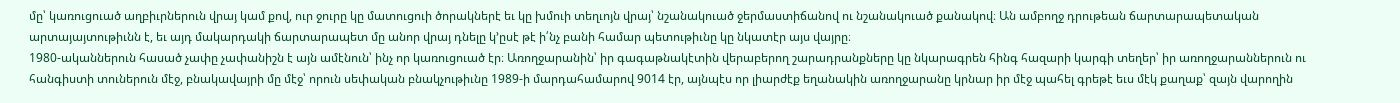մը՝ կառուցուած աղբիւրներուն վրայ կամ քով, ուր ջուրը կը մատուցուի ծորակներէ եւ կը խմուի տեղւոյն վրայ՝ նշանակուած ջերմաստիճանով ու նշանակուած քանակով։ Ան ամբողջ դրութեան ճարտարապետական արտայայտութիւնն է, եւ այդ մակարդակի ճարտարապետ մը անոր վրայ դնելը կ՚ըսէ թէ ի՛նչ բանի համար պետութիւնը կը նկատէր այս վայրը։
1980-ականներուն հասած չափը չափանիշն է այն ամէնուն՝ ինչ որ կառուցուած էր։ Առողջարանին՝ իր գագաթնակէտին վերաբերող շարադրանքները կը նկարագրեն հինգ հազարի կարգի տեղեր՝ իր առողջարաններուն ու հանգիստի տուներուն մէջ, բնակավայրի մը մէջ՝ որուն սեփական բնակչութիւնը 1989-ի մարդահամարով 9014 էր, այնպէս որ լիարժէք եղանակին առողջարանը կրնար իր մէջ պահել գրեթէ եւս մէկ քաղաք՝ զայն վարողին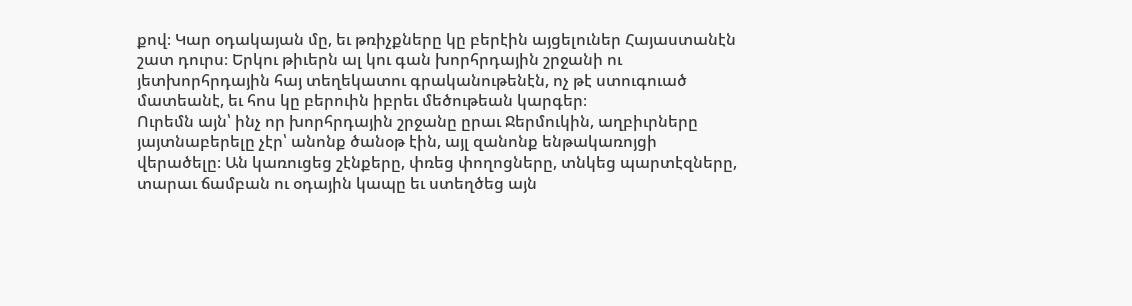քով։ Կար օդակայան մը, եւ թռիչքները կը բերէին այցելուներ Հայաստանէն շատ դուրս։ Երկու թիւերն ալ կու գան խորհրդային շրջանի ու յետխորհրդային հայ տեղեկատու գրականութենէն, ոչ թէ ստուգուած մատեանէ, եւ հոս կը բերուին իբրեւ մեծութեան կարգեր։
Ուրեմն այն՝ ինչ որ խորհրդային շրջանը ըրաւ Ջերմուկին, աղբիւրները յայտնաբերելը չէր՝ անոնք ծանօթ էին, այլ զանոնք ենթակառոյցի վերածելը։ Ան կառուցեց շէնքերը, փռեց փողոցները, տնկեց պարտէզները, տարաւ ճամբան ու օդային կապը եւ ստեղծեց այն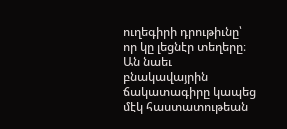ուղեգիրի դրութիւնը՝ որ կը լեցնէր տեղերը։ Ան նաեւ բնակավայրին ճակատագիրը կապեց մէկ հաստատութեան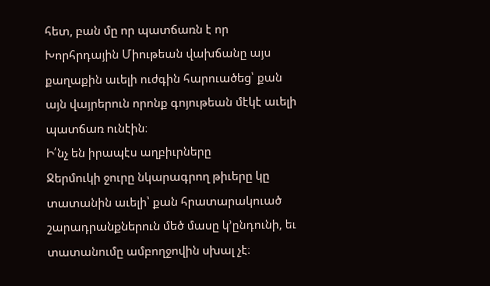հետ, բան մը որ պատճառն է որ Խորհրդային Միութեան վախճանը այս քաղաքին աւելի ուժգին հարուածեց՝ քան այն վայրերուն որոնք գոյութեան մէկէ աւելի պատճառ ունէին։
Ի՛նչ են իրապէս աղբիւրները
Ջերմուկի ջուրը նկարագրող թիւերը կը տատանին աւելի՝ քան հրատարակուած շարադրանքներուն մեծ մասը կ՚ընդունի, եւ տատանումը ամբողջովին սխալ չէ։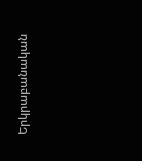Երկրաբանական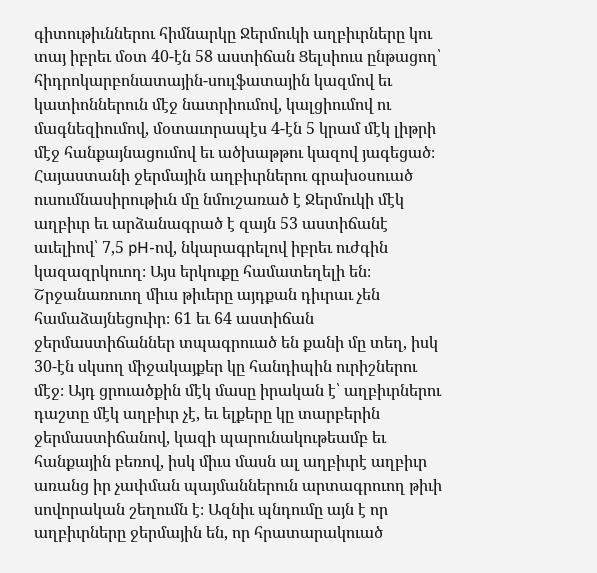գիտութիւններու հիմնարկը Ջերմուկի աղբիւրները կու տայ իբրեւ մօտ 40-էն 58 աստիճան Ցելսիուս ընթացող՝ հիդրոկարբոնատային-սուլֆատային կազմով եւ կատիոններուն մէջ նատրիումով, կալցիումով ու մագնեզիումով, մօտաւորապէս 4-էն 5 կրամ մէկ լիթրի մէջ հանքայնացումով եւ ածխաթթու կազով յագեցած։ Հայաստանի ջերմային աղբիւրներու գրախօսուած ուսումնասիրութիւն մը նմուշառած է Ջերմուկի մէկ աղբիւր եւ արձանագրած է զայն 53 աստիճանէ աւելիով՝ 7,5 pH-ով, նկարագրելով իբրեւ ուժգին կազազրկուող։ Այս երկուքը համատեղելի են։
Շրջանառուող միւս թիւերը այդքան դիւրաւ չեն համաձայնեցուիր։ 61 եւ 64 աստիճան ջերմաստիճաններ տպագրուած են քանի մը տեղ, իսկ 30-էն սկսող միջակայքեր կը հանդիպին ուրիշներու մէջ։ Այդ ցրուածքին մէկ մասը իրական է՝ աղբիւրներու դաշտը մէկ աղբիւր չէ, եւ ելքերը կը տարբերին ջերմաստիճանով, կազի պարունակութեամբ եւ հանքային բեռով, իսկ միւս մասն ալ աղբիւրէ աղբիւր առանց իր չափման պայմաններուն արտագրուող թիւի սովորական շեղումն է։ Ազնիւ պնդումը այն է որ աղբիւրները ջերմային են, որ հրատարակուած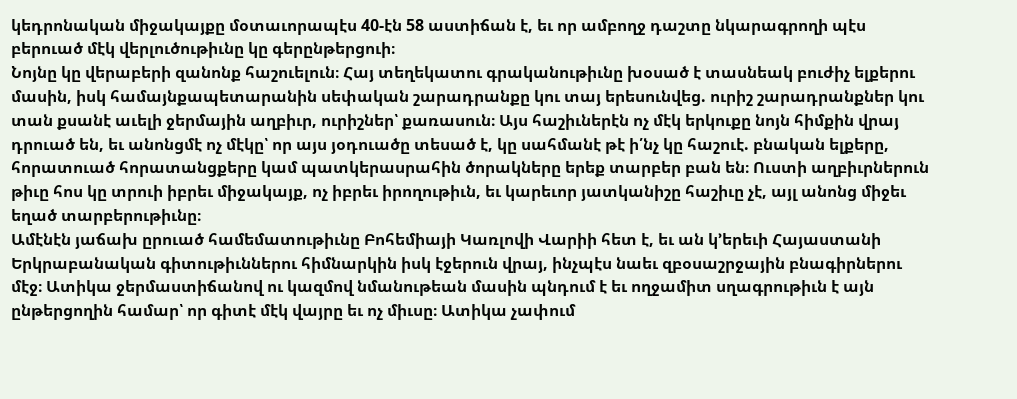կեդրոնական միջակայքը մօտաւորապէս 40-էն 58 աստիճան է, եւ որ ամբողջ դաշտը նկարագրողի պէս բերուած մէկ վերլուծութիւնը կը գերընթերցուի։
Նոյնը կը վերաբերի զանոնք հաշուելուն։ Հայ տեղեկատու գրականութիւնը խօսած է տասնեակ բուժիչ ելքերու մասին, իսկ համայնքապետարանին սեփական շարադրանքը կու տայ երեսունվեց. ուրիշ շարադրանքներ կու տան քսանէ աւելի ջերմային աղբիւր, ուրիշներ՝ քառասուն։ Այս հաշիւներէն ոչ մէկ երկուքը նոյն հիմքին վրայ դրուած են, եւ անոնցմէ ոչ մէկը՝ որ այս յօդուածը տեսած է, կը սահմանէ թէ ի՛նչ կը հաշուէ. բնական ելքերը, հորատուած հորատանցքերը կամ պատկերասրահին ծորակները երեք տարբեր բան են։ Ուստի աղբիւրներուն թիւը հոս կը տրուի իբրեւ միջակայք, ոչ իբրեւ իրողութիւն, եւ կարեւոր յատկանիշը հաշիւը չէ, այլ անոնց միջեւ եղած տարբերութիւնը։
Ամէնէն յաճախ ըրուած համեմատութիւնը Բոհեմիայի Կառլովի Վարիի հետ է, եւ ան կ՚երեւի Հայաստանի Երկրաբանական գիտութիւններու հիմնարկին իսկ էջերուն վրայ, ինչպէս նաեւ զբօսաշրջային բնագիրներու մէջ։ Ատիկա ջերմաստիճանով ու կազմով նմանութեան մասին պնդում է եւ ողջամիտ սղագրութիւն է այն ընթերցողին համար՝ որ գիտէ մէկ վայրը եւ ոչ միւսը։ Ատիկա չափում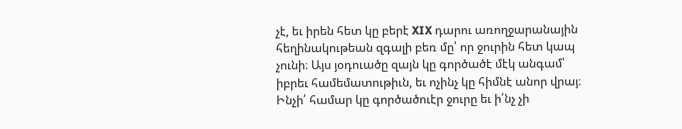չէ, եւ իրեն հետ կը բերէ XIX դարու առողջարանային հեղինակութեան զգալի բեռ մը՝ որ ջուրին հետ կապ չունի։ Այս յօդուածը զայն կը գործածէ մէկ անգամ՝ իբրեւ համեմատութիւն, եւ ոչինչ կը հիմնէ անոր վրայ։
Ինչի՛ համար կը գործածուէր ջուրը եւ ի՛նչ չի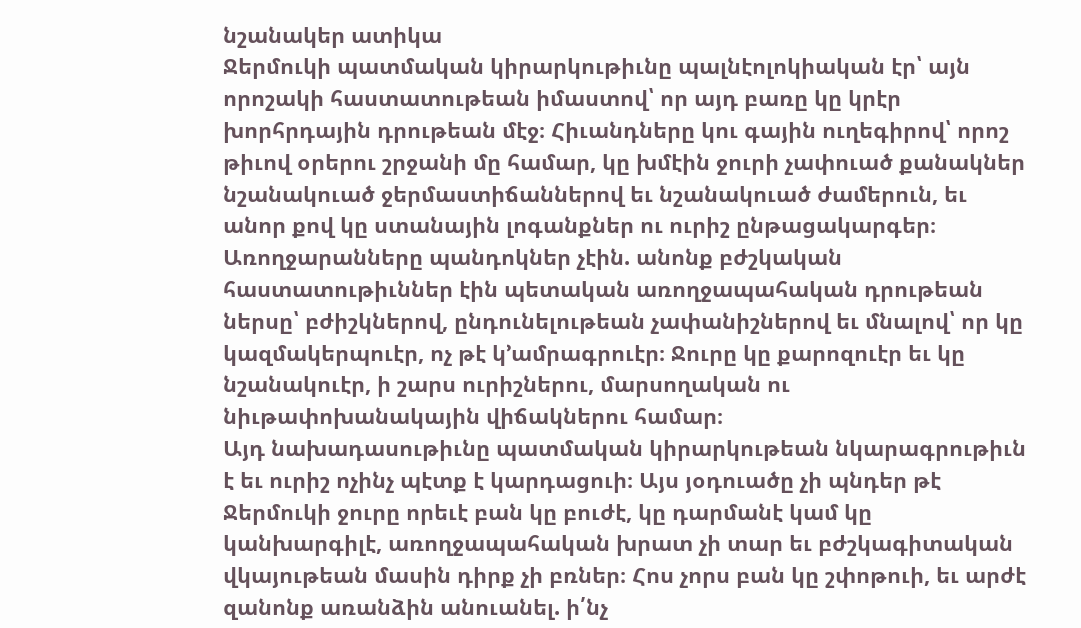նշանակեր ատիկա
Ջերմուկի պատմական կիրարկութիւնը պալնէոլոկիական էր՝ այն որոշակի հաստատութեան իմաստով՝ որ այդ բառը կը կրէր խորհրդային դրութեան մէջ։ Հիւանդները կու գային ուղեգիրով՝ որոշ թիւով օրերու շրջանի մը համար, կը խմէին ջուրի չափուած քանակներ նշանակուած ջերմաստիճաններով եւ նշանակուած ժամերուն, եւ անոր քով կը ստանային լոգանքներ ու ուրիշ ընթացակարգեր։ Առողջարանները պանդոկներ չէին. անոնք բժշկական հաստատութիւններ էին պետական առողջապահական դրութեան ներսը՝ բժիշկներով, ընդունելութեան չափանիշներով եւ մնալով՝ որ կը կազմակերպուէր, ոչ թէ կ՚ամրագրուէր։ Ջուրը կը քարոզուէր եւ կը նշանակուէր, ի շարս ուրիշներու, մարսողական ու նիւթափոխանակային վիճակներու համար։
Այդ նախադասութիւնը պատմական կիրարկութեան նկարագրութիւն է եւ ուրիշ ոչինչ պէտք է կարդացուի։ Այս յօդուածը չի պնդեր թէ Ջերմուկի ջուրը որեւէ բան կը բուժէ, կը դարմանէ կամ կը կանխարգիլէ, առողջապահական խրատ չի տար եւ բժշկագիտական վկայութեան մասին դիրք չի բռներ։ Հոս չորս բան կը շփոթուի, եւ արժէ զանոնք առանձին անուանել. ի՛նչ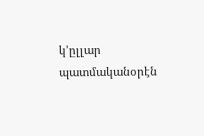կ՚ըլլար պատմականօրէն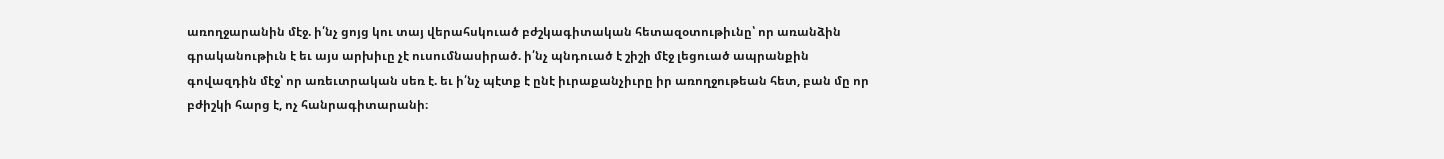առողջարանին մէջ. ի՛նչ ցոյց կու տայ վերահսկուած բժշկագիտական հետազօտութիւնը՝ որ առանձին գրականութիւն է եւ այս արխիւը չէ ուսումնասիրած. ի՛նչ պնդուած է շիշի մէջ լեցուած ապրանքին գովազդին մէջ՝ որ առեւտրական սեռ է. եւ ի՛նչ պէտք է ընէ իւրաքանչիւրը իր առողջութեան հետ, բան մը որ բժիշկի հարց է, ոչ հանրագիտարանի։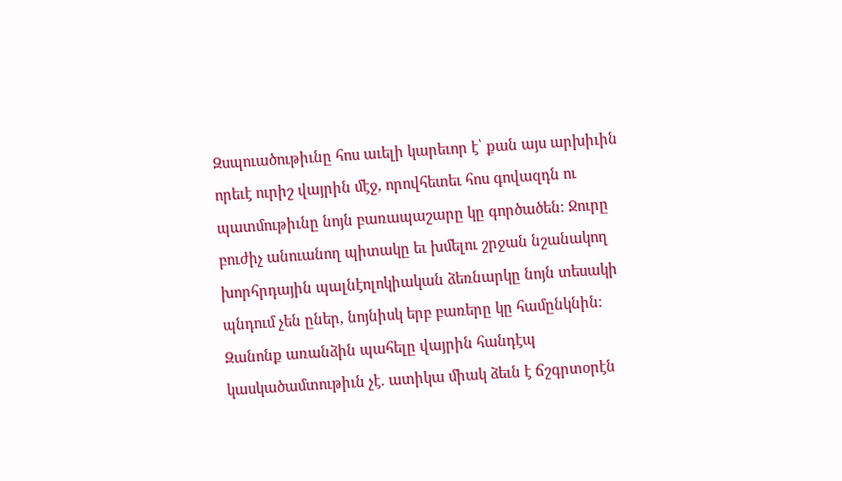Զսպուածութիւնը հոս աւելի կարեւոր է՝ քան այս արխիւին որեւէ ուրիշ վայրին մէջ, որովհետեւ հոս գովազդն ու պատմութիւնը նոյն բառապաշարը կը գործածեն։ Ջուրը բուժիչ անուանող պիտակը եւ խմելու շրջան նշանակող խորհրդային պալնէոլոկիական ձեռնարկը նոյն տեսակի պնդում չեն ըներ, նոյնիսկ երբ բառերը կը համընկնին։ Զանոնք առանձին պահելը վայրին հանդէպ կասկածամտութիւն չէ. ատիկա միակ ձեւն է ճշգրտօրէն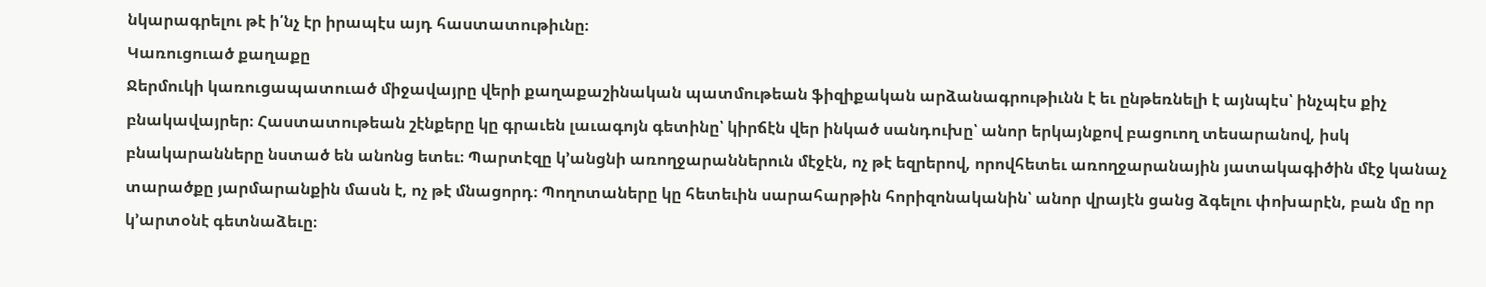նկարագրելու թէ ի՛նչ էր իրապէս այդ հաստատութիւնը։
Կառուցուած քաղաքը
Ջերմուկի կառուցապատուած միջավայրը վերի քաղաքաշինական պատմութեան ֆիզիքական արձանագրութիւնն է եւ ընթեռնելի է այնպէս՝ ինչպէս քիչ բնակավայրեր։ Հաստատութեան շէնքերը կը գրաւեն լաւագոյն գետինը՝ կիրճէն վեր ինկած սանդուխը՝ անոր երկայնքով բացուող տեսարանով, իսկ բնակարանները նստած են անոնց ետեւ։ Պարտէզը կ՚անցնի առողջարաններուն մէջէն, ոչ թէ եզրերով, որովհետեւ առողջարանային յատակագիծին մէջ կանաչ տարածքը յարմարանքին մասն է, ոչ թէ մնացորդ։ Պողոտաները կը հետեւին սարահարթին հորիզոնականին՝ անոր վրայէն ցանց ձգելու փոխարէն, բան մը որ կ՚արտօնէ գետնաձեւը։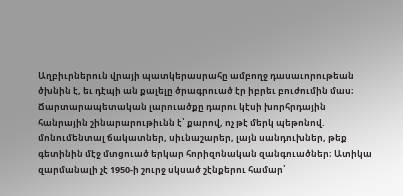Աղբիւրներուն վրայի պատկերասրահը ամբողջ դասաւորութեան ծխնին է, եւ դէպի ան քալելը ծրագրուած էր իբրեւ բուժումին մաս։
Ճարտարապետական լարուածքը դարու կէսի խորհրդային հանրային շինարարութիւնն է՝ քարով, ոչ թէ մերկ պեթոնով. մոնումենտալ ճակատներ, սիւնաշարեր, լայն սանդուխներ, թեք գետինին մէջ մտցուած երկար հորիզոնական զանգուածներ։ Ատիկա զարմանալի չէ 1950-ի շուրջ սկսած շէնքերու համար՝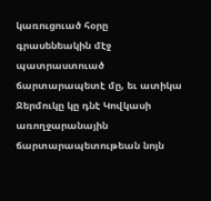կառուցուած հօրը գրասենեակին մէջ պատրաստուած ճարտարապետէ մը, եւ ատիկա Ջերմուկը կը դնէ Կովկասի առողջարանային ճարտարապետութեան նոյն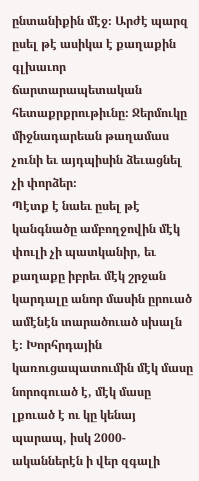ընտանիքին մէջ։ Արժէ պարզ ըսել թէ ասիկա է քաղաքին գլխաւոր ճարտարապետական հետաքրքրութիւնը։ Ջերմուկը միջնադարեան թաղամաս չունի եւ այդպիսին ձեւացնել չի փորձեր։
Պէտք է նաեւ ըսել թէ կանգնածը ամբողջովին մէկ փուլի չի պատկանիր, եւ քաղաքը իբրեւ մէկ շրջան կարդալը անոր մասին ըրուած ամէնէն տարածուած սխալն է։ Խորհրդային կառուցապատումին մէկ մասը նորոգուած է, մէկ մասը լքուած է ու կը կենայ պարապ, իսկ 2000-ականներէն ի վեր զգալի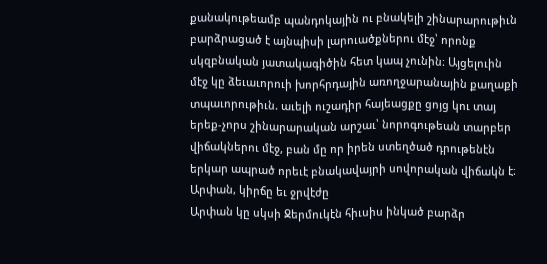քանակութեամբ պանդոկային ու բնակելի շինարարութիւն բարձրացած է այնպիսի լարուածքներու մէջ՝ որոնք սկզբնական յատակագիծին հետ կապ չունին։ Այցելուին մէջ կը ձեւաւորուի խորհրդային առողջարանային քաղաքի տպաւորութիւն. աւելի ուշադիր հայեացքը ցոյց կու տայ երեք-չորս շինարարական արշաւ՝ նորոգութեան տարբեր վիճակներու մէջ, բան մը որ իրեն ստեղծած դրութենէն երկար ապրած որեւէ բնակավայրի սովորական վիճակն է։
Արփան, կիրճը եւ ջրվէժը
Արփան կը սկսի Ջերմուկէն հիւսիս ինկած բարձր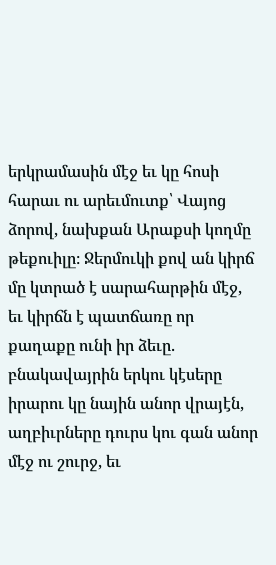երկրամասին մէջ եւ կը հոսի հարաւ ու արեւմուտք՝ Վայոց ձորով, նախքան Արաքսի կողմը թեքուիլը։ Ջերմուկի քով ան կիրճ մը կտրած է սարահարթին մէջ, եւ կիրճն է պատճառը որ քաղաքը ունի իր ձեւը. բնակավայրին երկու կէսերը իրարու կը նային անոր վրայէն, աղբիւրները դուրս կու գան անոր մէջ ու շուրջ, եւ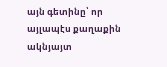այն գետինը՝ որ այլապէս քաղաքին ակնյայտ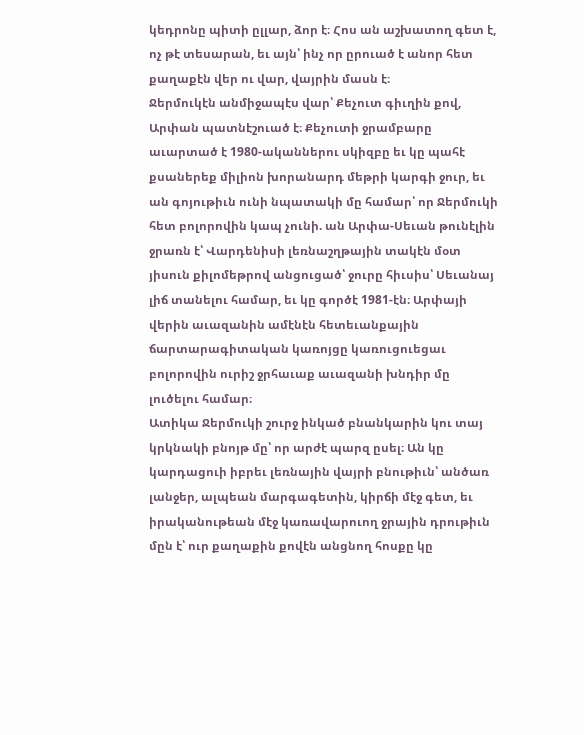կեդրոնը պիտի ըլլար, ձոր է։ Հոս ան աշխատող գետ է, ոչ թէ տեսարան, եւ այն՝ ինչ որ ըրուած է անոր հետ քաղաքէն վեր ու վար, վայրին մասն է։
Ջերմուկէն անմիջապէս վար՝ Քեչուտ գիւղին քով, Արփան պատնէշուած է։ Քեչուտի ջրամբարը աւարտած է 1980-ականներու սկիզբը եւ կը պահէ քսաներեք միլիոն խորանարդ մեթրի կարգի ջուր, եւ ան գոյութիւն ունի նպատակի մը համար՝ որ Ջերմուկի հետ բոլորովին կապ չունի. ան Արփա-Սեւան թունէլին ջրառն է՝ Վարդենիսի լեռնաշղթային տակէն մօտ յիսուն քիլոմեթրով անցուցած՝ ջուրը հիւսիս՝ Սեւանայ լիճ տանելու համար, եւ կը գործէ 1981-էն։ Արփայի վերին աւազանին ամէնէն հետեւանքային ճարտարագիտական կառոյցը կառուցուեցաւ բոլորովին ուրիշ ջրհաւաք աւազանի խնդիր մը լուծելու համար։
Ատիկա Ջերմուկի շուրջ ինկած բնանկարին կու տայ կրկնակի բնոյթ մը՝ որ արժէ պարզ ըսել։ Ան կը կարդացուի իբրեւ լեռնային վայրի բնութիւն՝ անծառ լանջեր, ալպեան մարգագետին, կիրճի մէջ գետ, եւ իրականութեան մէջ կառավարուող ջրային դրութիւն մըն է՝ ուր քաղաքին քովէն անցնող հոսքը կը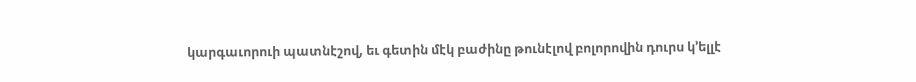կարգաւորուի պատնէշով, եւ գետին մէկ բաժինը թունէլով բոլորովին դուրս կ՚ելլէ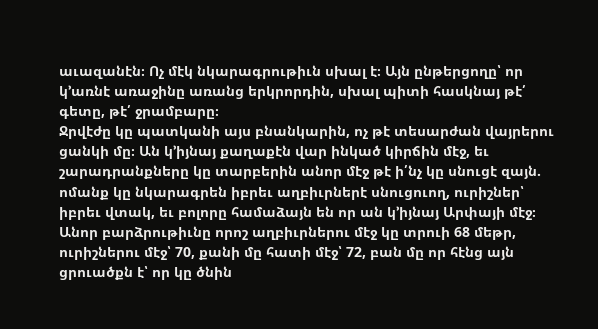աւազանէն։ Ոչ մէկ նկարագրութիւն սխալ է։ Այն ընթերցողը՝ որ կ՚առնէ առաջինը առանց երկրորդին, սխալ պիտի հասկնայ թէ՛ գետը, թէ՛ ջրամբարը։
Ջրվէժը կը պատկանի այս բնանկարին, ոչ թէ տեսարժան վայրերու ցանկի մը։ Ան կ՚իյնայ քաղաքէն վար ինկած կիրճին մէջ, եւ շարադրանքները կը տարբերին անոր մէջ թէ ի՛նչ կը սնուցէ զայն. ոմանք կը նկարագրեն իբրեւ աղբիւրներէ սնուցուող, ուրիշներ՝ իբրեւ վտակ, եւ բոլորը համաձայն են որ ան կ՚իյնայ Արփայի մէջ։ Անոր բարձրութիւնը որոշ աղբիւրներու մէջ կը տրուի 68 մեթր, ուրիշներու մէջ՝ 70, քանի մը հատի մէջ՝ 72, բան մը որ հէնց այն ցրուածքն է՝ որ կը ծնին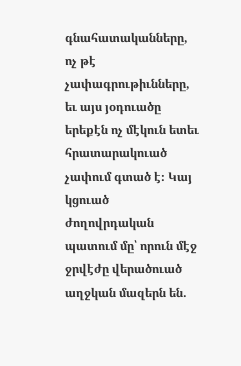գնահատականները, ոչ թէ չափագրութիւնները, եւ այս յօդուածը երեքէն ոչ մէկուն ետեւ հրատարակուած չափում գտած է։ Կայ կցուած ժողովրդական պատում մը՝ որուն մէջ ջրվէժը վերածուած աղջկան մազերն են.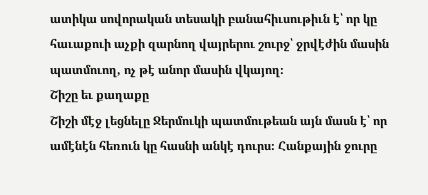ատիկա սովորական տեսակի բանահիւսութիւն է՝ որ կը հաւաքուի աչքի զարնող վայրերու շուրջ՝ ջրվէժին մասին պատմուող, ոչ թէ անոր մասին վկայող։
Շիշը եւ քաղաքը
Շիշի մէջ լեցնելը Ջերմուկի պատմութեան այն մասն է՝ որ ամէնէն հեռուն կը հասնի անկէ դուրս։ Հանքային ջուրը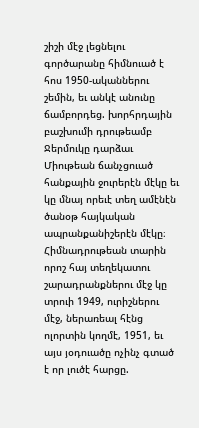շիշի մէջ լեցնելու գործարանը հիմնուած է հոս 1950-ականներու շեմին, եւ անկէ անունը ճամբորդեց. խորհրդային բաշխումի դրութեամբ Ջերմուկը դարձաւ Միութեան ճանչցուած հանքային ջուրերէն մէկը եւ կը մնայ որեւէ տեղ ամէնէն ծանօթ հայկական ապրանքանիշերէն մէկը։ Հիմնադրութեան տարին որոշ հայ տեղեկատու շարադրանքներու մէջ կը տրուի 1949, ուրիշներու մէջ, ներառեալ հէնց ոլորտին կողմէ, 1951, եւ այս յօդուածը ոչինչ գտած է որ լուծէ հարցը.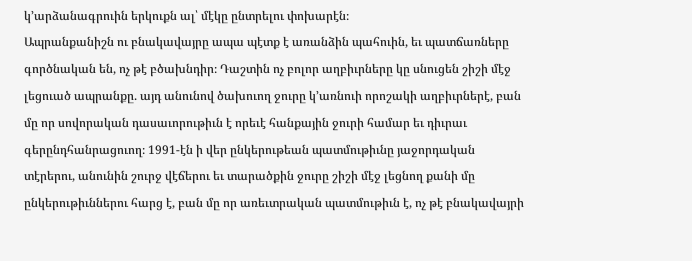կ՚արձանագրուին երկուքն ալ՝ մէկը ընտրելու փոխարէն։
Ապրանքանիշն ու բնակավայրը ապա պէտք է առանձին պահուին, եւ պատճառները գործնական են, ոչ թէ բծախնդիր։ Դաշտին ոչ բոլոր աղբիւրները կը սնուցեն շիշի մէջ լեցուած ապրանքը. այդ անունով ծախուող ջուրը կ՚առնուի որոշակի աղբիւրներէ, բան մը որ սովորական դասաւորութիւն է որեւէ հանքային ջուրի համար եւ դիւրաւ գերընդհանրացուող։ 1991-էն ի վեր ընկերութեան պատմութիւնը յաջորդական տէրերու, անունին շուրջ վէճերու եւ տարածքին ջուրը շիշի մէջ լեցնող քանի մը ընկերութիւններու հարց է, բան մը որ առեւտրական պատմութիւն է, ոչ թէ բնակավայրի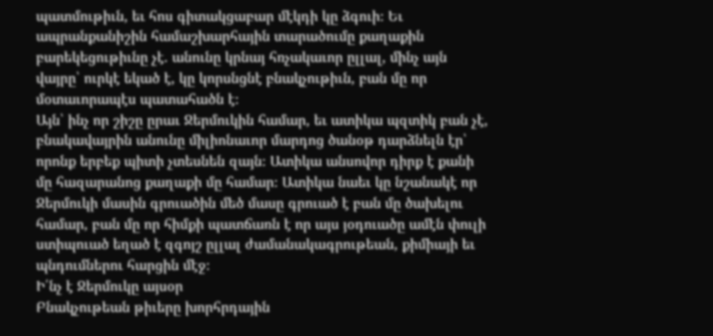պատմութիւն, եւ հոս գիտակցաբար մէկդի կը ձգուի։ Եւ ապրանքանիշին համաշխարհային տարածումը քաղաքին բարեկեցութիւնը չէ. անունը կրնայ հռչակաւոր ըլլալ, մինչ այն վայրը՝ ուրկէ եկած է, կը կորսնցնէ բնակչութիւն, բան մը որ մօտաւորապէս պատահածն է։
Այն՝ ինչ որ շիշը ըրաւ Ջերմուկին համար, եւ ատիկա պզտիկ բան չէ, բնակավայրին անունը միլիոնաւոր մարդոց ծանօթ դարձնելն էր՝ որոնք երբեք պիտի չտեսնեն զայն։ Ատիկա անսովոր դիրք է քանի մը հազարանոց քաղաքի մը համար։ Ատիկա նաեւ կը նշանակէ որ Ջերմուկի մասին գրուածին մեծ մասը գրուած է բան մը ծախելու համար, բան մը որ հիմքի պատճառն է որ այս յօդուածը ամէն փուլի ստիպուած եղած է զգոյշ ըլլալ ժամանակագրութեան, քիմիայի եւ պնդումներու հարցին մէջ։
Ի՛նչ է Ջերմուկը այսօր
Բնակչութեան թիւերը խորհրդային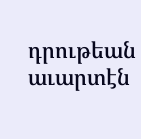դրութեան աւարտէն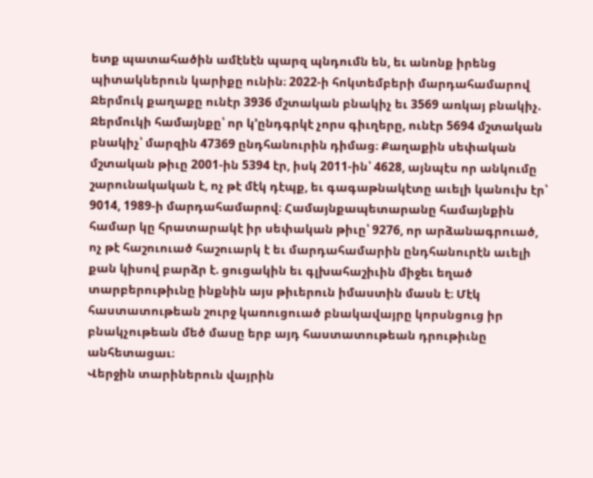ետք պատահածին ամէնէն պարզ պնդումն են, եւ անոնք իրենց պիտակներուն կարիքը ունին։ 2022-ի հոկտեմբերի մարդահամարով Ջերմուկ քաղաքը ունէր 3936 մշտական բնակիչ եւ 3569 առկայ բնակիչ. Ջերմուկի համայնքը՝ որ կ՚ընդգրկէ չորս գիւղերը, ունէր 5694 մշտական բնակիչ՝ մարզին 47369 ընդհանուրին դիմաց։ Քաղաքին սեփական մշտական թիւը 2001-ին 5394 էր, իսկ 2011-ին՝ 4628, այնպէս որ անկումը շարունակական է, ոչ թէ մէկ դէպք, եւ գագաթնակէտը աւելի կանուխ էր՝ 9014, 1989-ի մարդահամարով։ Համայնքապետարանը համայնքին համար կը հրատարակէ իր սեփական թիւը՝ 9276, որ արձանագրուած, ոչ թէ հաշուուած հաշուարկ է եւ մարդահամարին ընդհանուրէն աւելի քան կիսով բարձր է. ցուցակին եւ գլխահաշիւին միջեւ եղած տարբերութիւնը ինքնին այս թիւերուն իմաստին մասն է։ Մէկ հաստատութեան շուրջ կառուցուած բնակավայրը կորսնցուց իր բնակչութեան մեծ մասը երբ այդ հաստատութեան դրութիւնը անհետացաւ։
Վերջին տարիներուն վայրին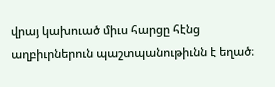վրայ կախուած միւս հարցը հէնց աղբիւրներուն պաշտպանութիւնն է եղած։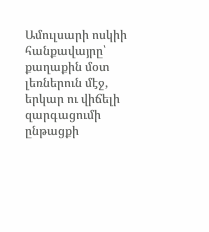Ամուլսարի ոսկիի հանքավայրը՝ քաղաքին մօտ լեռներուն մէջ, երկար ու վիճելի զարգացումի ընթացքի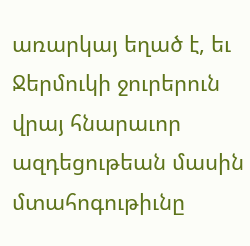առարկայ եղած է, եւ Ջերմուկի ջուրերուն վրայ հնարաւոր ազդեցութեան մասին մտահոգութիւնը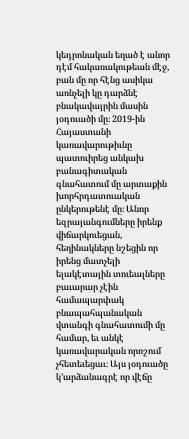կեդրոնական եղած է անոր դէմ հակառակութեան մէջ, բան մը որ հէնց ասիկա առնչելի կը դարձնէ բնակավայրին մասին յօդուածի մը։ 2019-ին Հայաստանի կառավարութիւնը պատուիրեց անկախ բանագիտական գնահատում մը արտաքին խորհրդատուական ընկերութենէ մը։ Անոր եզրայանգումները իրենք վիճարկուեցան, հեղինակները նշեցին որ իրենց մատչելի ելակէտային տուեալները բաւարար չէին համապարփակ բնապահպանական վտանգի գնահատումի մը համար, եւ անկէ կառավարական որոշում չհետեւեցաւ։ Այս յօդուածը կ՚արձանագրէ որ վէճը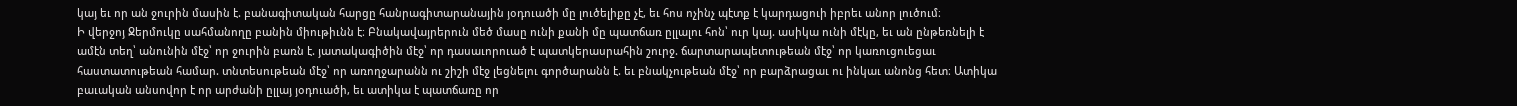կայ եւ որ ան ջուրին մասին է. բանագիտական հարցը հանրագիտարանային յօդուածի մը լուծելիքը չէ, եւ հոս ոչինչ պէտք է կարդացուի իբրեւ անոր լուծում։
Ի վերջոյ Ջերմուկը սահմանողը բանին միութիւնն է։ Բնակավայրերուն մեծ մասը ունի քանի մը պատճառ ըլլալու հոն՝ ուր կայ. ասիկա ունի մէկը, եւ ան ընթեռնելի է ամէն տեղ՝ անունին մէջ՝ որ ջուրին բառն է. յատակագիծին մէջ՝ որ դասաւորուած է պատկերասրահին շուրջ. ճարտարապետութեան մէջ՝ որ կառուցուեցաւ հաստատութեան համար. տնտեսութեան մէջ՝ որ առողջարանն ու շիշի մէջ լեցնելու գործարանն է. եւ բնակչութեան մէջ՝ որ բարձրացաւ ու ինկաւ անոնց հետ։ Ատիկա բաւական անսովոր է որ արժանի ըլլայ յօդուածի, եւ ատիկա է պատճառը որ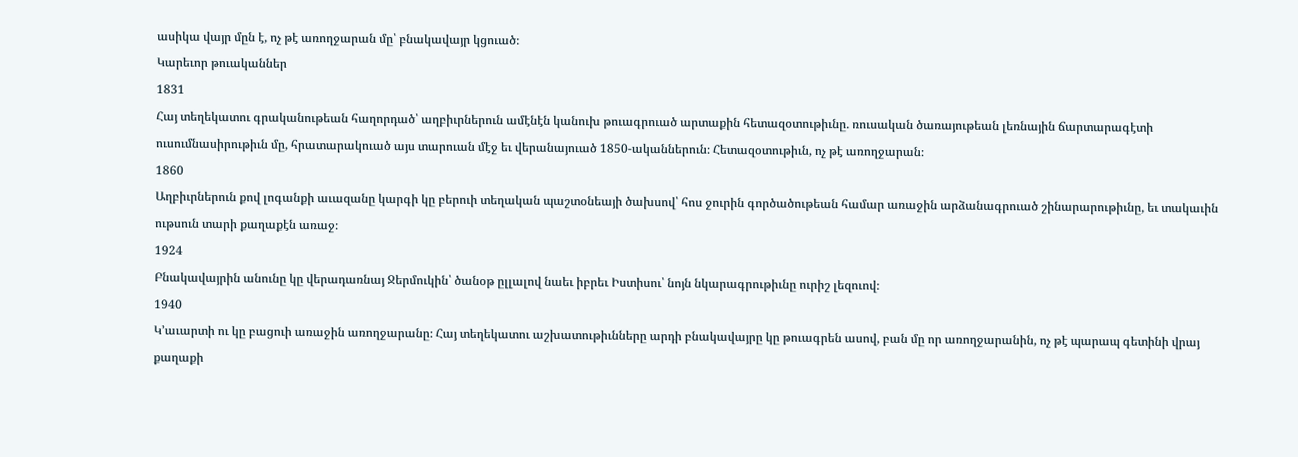ասիկա վայր մըն է, ոչ թէ առողջարան մը՝ բնակավայր կցուած։
Կարեւոր թուականներ
1831
Հայ տեղեկատու գրականութեան հաղորդած՝ աղբիւրներուն ամէնէն կանուխ թուագրուած արտաքին հետազօտութիւնը. ռուսական ծառայութեան լեռնային ճարտարագէտի ուսումնասիրութիւն մը, հրատարակուած այս տարուան մէջ եւ վերանայուած 1850-ականներուն։ Հետազօտութիւն, ոչ թէ առողջարան։
1860
Աղբիւրներուն քով լոգանքի աւազանը կարգի կը բերուի տեղական պաշտօնեայի ծախսով՝ հոս ջուրին գործածութեան համար առաջին արձանագրուած շինարարութիւնը, եւ տակաւին ութսուն տարի քաղաքէն առաջ։
1924
Բնակավայրին անունը կը վերադառնայ Ջերմուկին՝ ծանօթ ըլլալով նաեւ իբրեւ Իստիսու՝ նոյն նկարագրութիւնը ուրիշ լեզուով։
1940
Կ՚աւարտի ու կը բացուի առաջին առողջարանը։ Հայ տեղեկատու աշխատութիւնները արդի բնակավայրը կը թուագրեն ասով, բան մը որ առողջարանին, ոչ թէ պարապ գետինի վրայ քաղաքի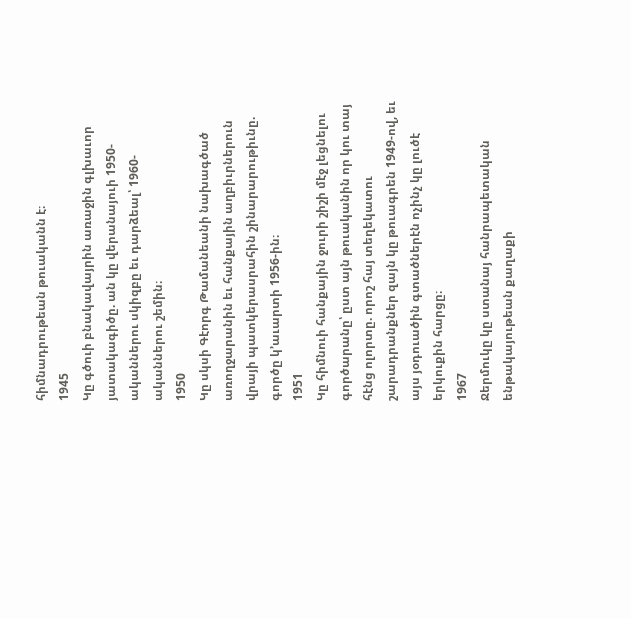հիմնադրութեան թուականն է։
1945
Կը գծուի բնակավայրին առաջին գլխաւոր յատակագիծը. ան կը վերանայուի 1950-ականներու սկիզբը եւ դարձեալ՝ 1960-ականներու շեմին։
1950
Կը սկսի Գէորգ Թամանեանի նախագծած առողջարանին եւ հանքային աղբիւրներուն վրայի պատկերասրահին շինարարութիւնը. գործը կ՚աւարտի 1956-ին։
1951
Կը հիմնուի հանքային ջուրի շիշի մէջ լեցնելու գործարանը՝ ըստ այն թուականին որ կու տայ հէնց ոլորտը. որոշ հայ տեղեկատու շարադրանքներ զայն կը թուագրեն 1949-ով, եւ այս յօդուածին գտածներէն ոչինչ կը լուծէ երկուքին հարցը։
1967
Ջերմուկը կը ստանայ հանրապետական ենթակայութեան քաղաքի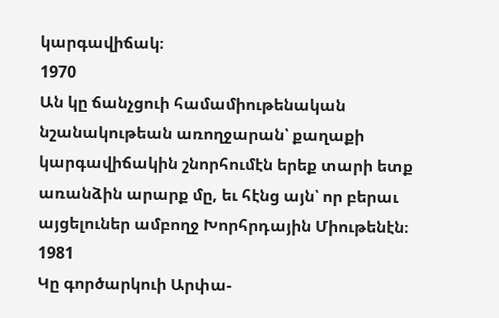կարգավիճակ։
1970
Ան կը ճանչցուի համամիութենական նշանակութեան առողջարան՝ քաղաքի կարգավիճակին շնորհումէն երեք տարի ետք առանձին արարք մը, եւ հէնց այն՝ որ բերաւ այցելուներ ամբողջ Խորհրդային Միութենէն։
1981
Կը գործարկուի Արփա-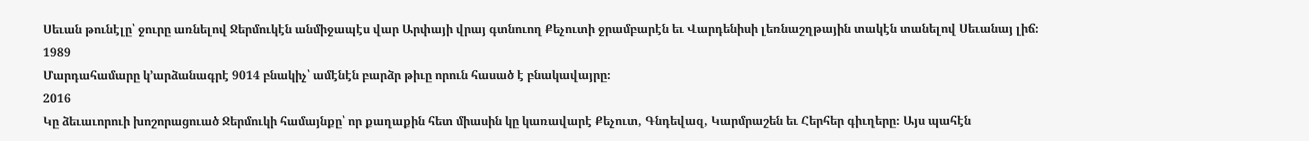Սեւան թունէլը՝ ջուրը առնելով Ջերմուկէն անմիջապէս վար Արփայի վրայ գտնուող Քեչուտի ջրամբարէն եւ Վարդենիսի լեռնաշղթային տակէն տանելով Սեւանայ լիճ։
1989
Մարդահամարը կ՚արձանագրէ 9014 բնակիչ՝ ամէնէն բարձր թիւը որուն հասած է բնակավայրը։
2016
Կը ձեւաւորուի խոշորացուած Ջերմուկի համայնքը՝ որ քաղաքին հետ միասին կը կառավարէ Քեչուտ, Գնդեվազ, Կարմրաշեն եւ Հերհեր գիւղերը։ Այս պահէն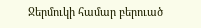Ջերմուկի համար բերուած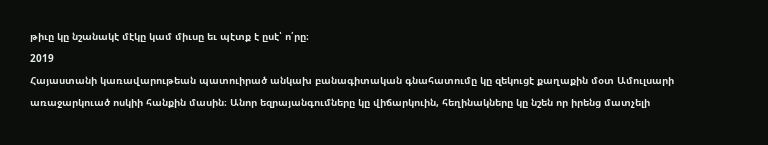թիւը կը նշանակէ մէկը կամ միւսը եւ պէտք է ըսէ՝ ո՛րը։
2019
Հայաստանի կառավարութեան պատուիրած անկախ բանագիտական գնահատումը կը զեկուցէ քաղաքին մօտ Ամուլսարի առաջարկուած ոսկիի հանքին մասին։ Անոր եզրայանգումները կը վիճարկուին, հեղինակները կը նշեն որ իրենց մատչելի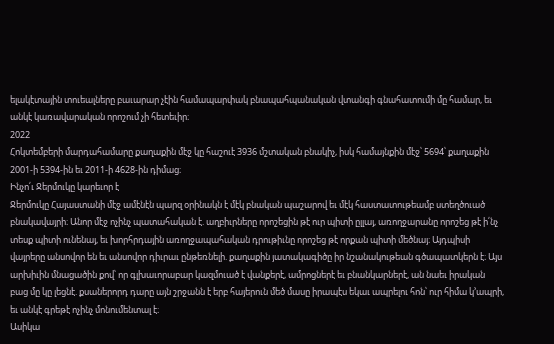ելակէտային տուեալները բաւարար չէին համապարփակ բնապահպանական վտանգի գնահատումի մը համար, եւ անկէ կառավարական որոշում չի հետեւիր։
2022
Հոկտեմբերի մարդահամարը քաղաքին մէջ կը հաշուէ 3936 մշտական բնակիչ, իսկ համայնքին մէջ՝ 5694՝ քաղաքին 2001-ի 5394-ին եւ 2011-ի 4628-ին դիմաց։
Ինչո՛ւ Ջերմուկը կարեւոր է
Ջերմուկը Հայաստանի մէջ ամէնէն պարզ օրինակն է մէկ բնական պաշարով եւ մէկ հաստատութեամբ ստեղծուած բնակավայրի։ Անոր մէջ ոչինչ պատահական է. աղբիւրները որոշեցին թէ ուր պիտի ըլլայ, առողջարանը որոշեց թէ ի՛նչ տեսք պիտի ունենայ, եւ խորհրդային առողջապահական դրութիւնը որոշեց թէ որքան պիտի մեծնայ։ Այդպիսի վայրերը անսովոր են եւ անսովոր դիւրաւ ընթեռնելի. քաղաքին յատակագիծը իր նշանակութեան գծապատկերն է։ Այս արխիւին մնացածին քով՝ որ գլխաւորաբար կազմուած է վանքերէ, ամրոցներէ եւ բնանկարներէ, ան նաեւ իրական բաց մը կը լեցնէ. քսաներորդ դարը այն շրջանն է երբ հայերուն մեծ մասը իրապէս եկաւ ապրելու հոն՝ ուր հիմա կ՚ապրի, եւ անկէ գրեթէ ոչինչ մոնումենտալ է։
Ասիկա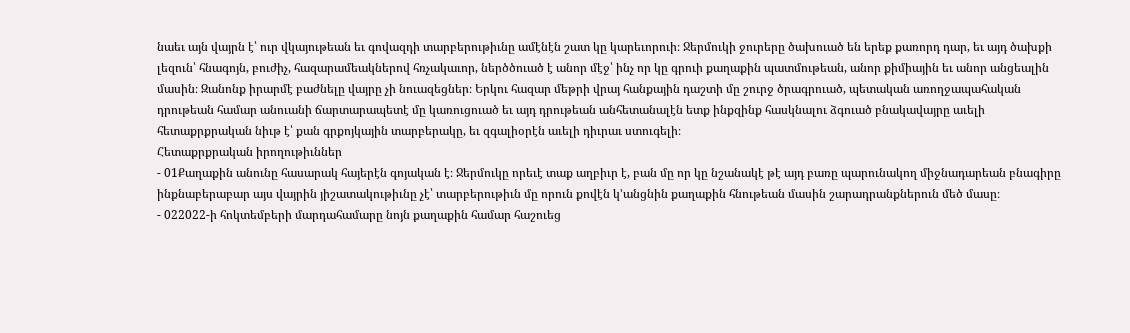նաեւ այն վայրն է՝ ուր վկայութեան եւ գովազդի տարբերութիւնը ամէնէն շատ կը կարեւորուի։ Ջերմուկի ջուրերը ծախուած են երեք քառորդ դար, եւ այդ ծախքի լեզուն՝ հնագոյն, բուժիչ, հազարամեակներով հռչակաւոր, ներծծուած է անոր մէջ՝ ինչ որ կը գրուի քաղաքին պատմութեան, անոր քիմիային եւ անոր անցեալին մասին։ Զանոնք իրարմէ բաժնելը վայրը չի նուազեցներ։ Երկու հազար մեթրի վրայ հանքային դաշտի մը շուրջ ծրագրուած, պետական առողջապահական դրութեան համար անուանի ճարտարապետէ մը կառուցուած եւ այդ դրութեան անհետանալէն ետք ինքզինք հասկնալու ձգուած բնակավայրը աւելի հետաքրքրական նիւթ է՝ քան գրքոյկային տարբերակը, եւ զգալիօրէն աւելի դիւրաւ ստուգելի։
Հետաքրքրական իրողութիւններ
- 01Քաղաքին անունը հասարակ հայերէն գոյական է։ Ջերմուկը որեւէ տաք աղբիւր է, բան մը որ կը նշանակէ թէ այդ բառը պարունակող միջնադարեան բնագիրը ինքնաբերաբար այս վայրին յիշատակութիւնը չէ՝ տարբերութիւն մը որուն քովէն կ՚անցնին քաղաքին հնութեան մասին շարադրանքներուն մեծ մասը։
- 022022-ի հոկտեմբերի մարդահամարը նոյն քաղաքին համար հաշուեց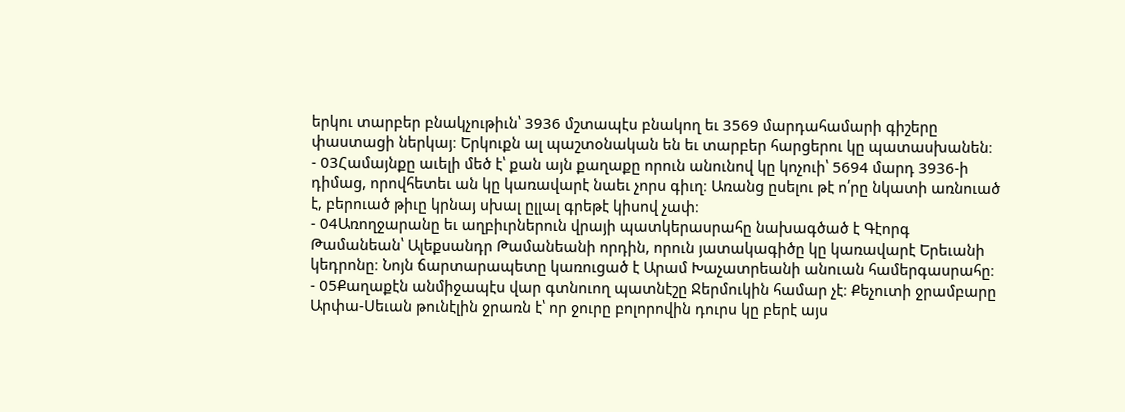երկու տարբեր բնակչութիւն՝ 3936 մշտապէս բնակող եւ 3569 մարդահամարի գիշերը փաստացի ներկայ։ Երկուքն ալ պաշտօնական են եւ տարբեր հարցերու կը պատասխանեն։
- 03Համայնքը աւելի մեծ է՝ քան այն քաղաքը որուն անունով կը կոչուի՝ 5694 մարդ 3936-ի դիմաց, որովհետեւ ան կը կառավարէ նաեւ չորս գիւղ։ Առանց ըսելու թէ ո՛րը նկատի առնուած է, բերուած թիւը կրնայ սխալ ըլլալ գրեթէ կիսով չափ։
- 04Առողջարանը եւ աղբիւրներուն վրայի պատկերասրահը նախագծած է Գէորգ Թամանեան՝ Ալեքսանդր Թամանեանի որդին, որուն յատակագիծը կը կառավարէ Երեւանի կեդրոնը։ Նոյն ճարտարապետը կառուցած է Արամ Խաչատրեանի անուան համերգասրահը։
- 05Քաղաքէն անմիջապէս վար գտնուող պատնէշը Ջերմուկին համար չէ։ Քեչուտի ջրամբարը Արփա-Սեւան թունէլին ջրառն է՝ որ ջուրը բոլորովին դուրս կը բերէ այս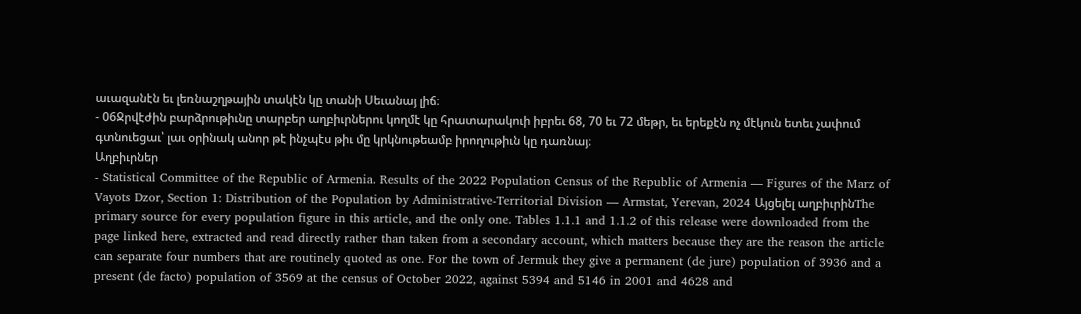աւազանէն եւ լեռնաշղթային տակէն կը տանի Սեւանայ լիճ։
- 06Ջրվէժին բարձրութիւնը տարբեր աղբիւրներու կողմէ կը հրատարակուի իբրեւ 68, 70 եւ 72 մեթր, եւ երեքէն ոչ մէկուն ետեւ չափում գտնուեցաւ՝ լաւ օրինակ անոր թէ ինչպէս թիւ մը կրկնութեամբ իրողութիւն կը դառնայ։
Աղբիւրներ
- Statistical Committee of the Republic of Armenia. Results of the 2022 Population Census of the Republic of Armenia — Figures of the Marz of Vayots Dzor, Section 1: Distribution of the Population by Administrative-Territorial Division — Armstat, Yerevan, 2024 Այցելել աղբիւրինThe primary source for every population figure in this article, and the only one. Tables 1.1.1 and 1.1.2 of this release were downloaded from the page linked here, extracted and read directly rather than taken from a secondary account, which matters because they are the reason the article can separate four numbers that are routinely quoted as one. For the town of Jermuk they give a permanent (de jure) population of 3936 and a present (de facto) population of 3569 at the census of October 2022, against 5394 and 5146 in 2001 and 4628 and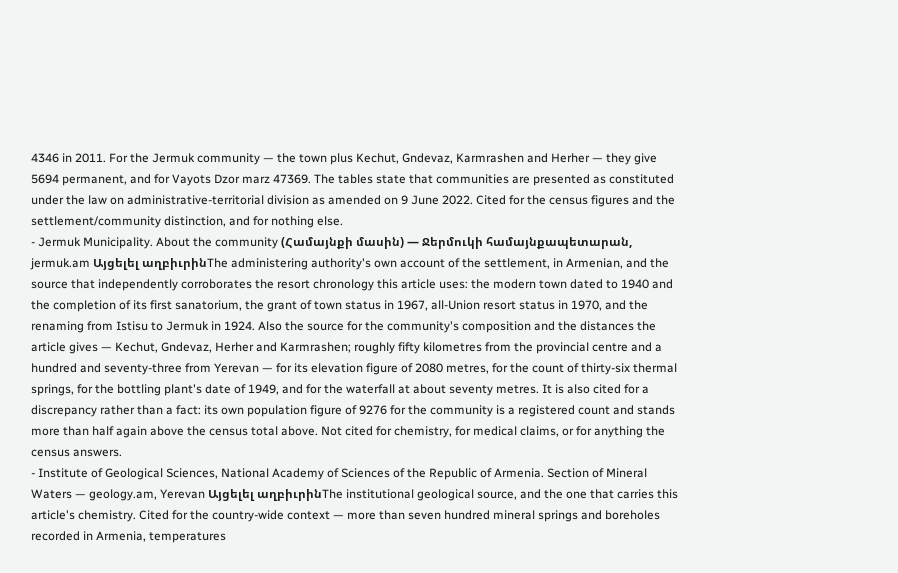4346 in 2011. For the Jermuk community — the town plus Kechut, Gndevaz, Karmrashen and Herher — they give 5694 permanent, and for Vayots Dzor marz 47369. The tables state that communities are presented as constituted under the law on administrative-territorial division as amended on 9 June 2022. Cited for the census figures and the settlement/community distinction, and for nothing else.
- Jermuk Municipality. About the community (Համայնքի մասին) — Ջերմուկի համայնքապետարան, jermuk.am Այցելել աղբիւրինThe administering authority's own account of the settlement, in Armenian, and the source that independently corroborates the resort chronology this article uses: the modern town dated to 1940 and the completion of its first sanatorium, the grant of town status in 1967, all-Union resort status in 1970, and the renaming from Istisu to Jermuk in 1924. Also the source for the community's composition and the distances the article gives — Kechut, Gndevaz, Herher and Karmrashen; roughly fifty kilometres from the provincial centre and a hundred and seventy-three from Yerevan — for its elevation figure of 2080 metres, for the count of thirty-six thermal springs, for the bottling plant's date of 1949, and for the waterfall at about seventy metres. It is also cited for a discrepancy rather than a fact: its own population figure of 9276 for the community is a registered count and stands more than half again above the census total above. Not cited for chemistry, for medical claims, or for anything the census answers.
- Institute of Geological Sciences, National Academy of Sciences of the Republic of Armenia. Section of Mineral Waters — geology.am, Yerevan Այցելել աղբիւրինThe institutional geological source, and the one that carries this article's chemistry. Cited for the country-wide context — more than seven hundred mineral springs and boreholes recorded in Armenia, temperatures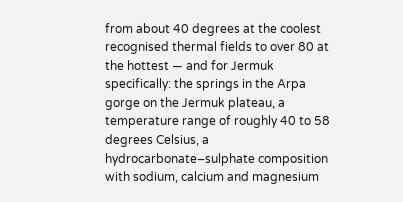from about 40 degrees at the coolest recognised thermal fields to over 80 at the hottest — and for Jermuk specifically: the springs in the Arpa gorge on the Jermuk plateau, a temperature range of roughly 40 to 58 degrees Celsius, a hydrocarbonate–sulphate composition with sodium, calcium and magnesium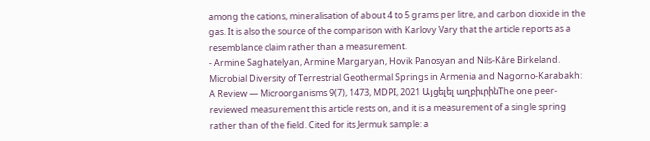among the cations, mineralisation of about 4 to 5 grams per litre, and carbon dioxide in the gas. It is also the source of the comparison with Karlovy Vary that the article reports as a resemblance claim rather than a measurement.
- Armine Saghatelyan, Armine Margaryan, Hovik Panosyan and Nils-Kåre Birkeland. Microbial Diversity of Terrestrial Geothermal Springs in Armenia and Nagorno-Karabakh: A Review — Microorganisms 9(7), 1473, MDPI, 2021 Այցելել աղբիւրինThe one peer-reviewed measurement this article rests on, and it is a measurement of a single spring rather than of the field. Cited for its Jermuk sample: a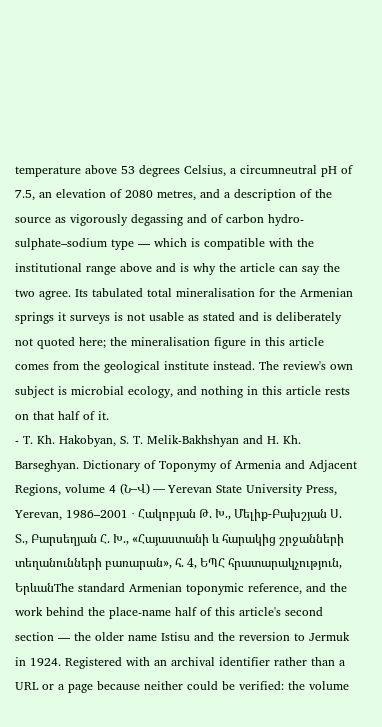temperature above 53 degrees Celsius, a circumneutral pH of 7.5, an elevation of 2080 metres, and a description of the source as vigorously degassing and of carbon hydro-sulphate–sodium type — which is compatible with the institutional range above and is why the article can say the two agree. Its tabulated total mineralisation for the Armenian springs it surveys is not usable as stated and is deliberately not quoted here; the mineralisation figure in this article comes from the geological institute instead. The review's own subject is microbial ecology, and nothing in this article rests on that half of it.
- T. Kh. Hakobyan, S. T. Melik-Bakhshyan and H. Kh. Barseghyan. Dictionary of Toponymy of Armenia and Adjacent Regions, volume 4 (Ն–Վ) — Yerevan State University Press, Yerevan, 1986–2001 · Հակոբյան Թ. Խ., Մելիք-Բախշյան Ս. Տ., Բարսեղյան Հ. Խ., «Հայաստանի և հարակից շրջանների տեղանունների բառարան», հ. 4, ԵՊՀ հրատարակչություն, ԵրևանThe standard Armenian toponymic reference, and the work behind the place-name half of this article's second section — the older name Istisu and the reversion to Jermuk in 1924. Registered with an archival identifier rather than a URL or a page because neither could be verified: the volume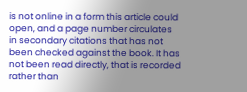is not online in a form this article could open, and a page number circulates in secondary citations that has not been checked against the book. It has not been read directly, that is recorded rather than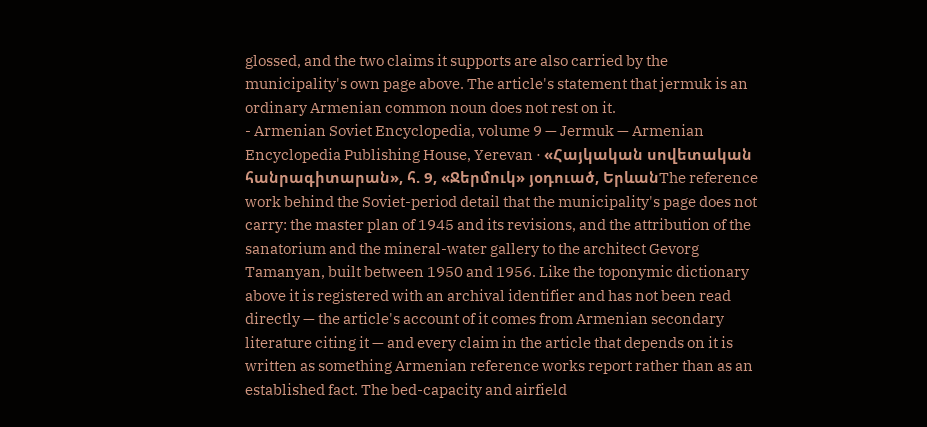glossed, and the two claims it supports are also carried by the municipality's own page above. The article's statement that jermuk is an ordinary Armenian common noun does not rest on it.
- Armenian Soviet Encyclopedia, volume 9 — Jermuk — Armenian Encyclopedia Publishing House, Yerevan · «Հայկական սովետական հանրագիտարան», հ. 9, «Ջերմուկ» յօդուած, ԵրևանThe reference work behind the Soviet-period detail that the municipality's page does not carry: the master plan of 1945 and its revisions, and the attribution of the sanatorium and the mineral-water gallery to the architect Gevorg Tamanyan, built between 1950 and 1956. Like the toponymic dictionary above it is registered with an archival identifier and has not been read directly — the article's account of it comes from Armenian secondary literature citing it — and every claim in the article that depends on it is written as something Armenian reference works report rather than as an established fact. The bed-capacity and airfield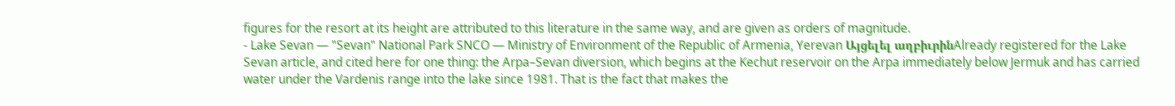figures for the resort at its height are attributed to this literature in the same way, and are given as orders of magnitude.
- Lake Sevan — "Sevan" National Park SNCO — Ministry of Environment of the Republic of Armenia, Yerevan Այցելել աղբիւրինAlready registered for the Lake Sevan article, and cited here for one thing: the Arpa–Sevan diversion, which begins at the Kechut reservoir on the Arpa immediately below Jermuk and has carried water under the Vardenis range into the lake since 1981. That is the fact that makes the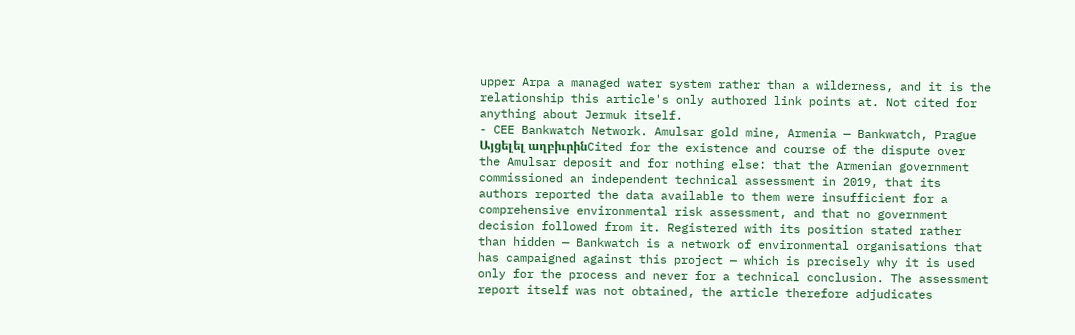upper Arpa a managed water system rather than a wilderness, and it is the relationship this article's only authored link points at. Not cited for anything about Jermuk itself.
- CEE Bankwatch Network. Amulsar gold mine, Armenia — Bankwatch, Prague Այցելել աղբիւրինCited for the existence and course of the dispute over the Amulsar deposit and for nothing else: that the Armenian government commissioned an independent technical assessment in 2019, that its authors reported the data available to them were insufficient for a comprehensive environmental risk assessment, and that no government decision followed from it. Registered with its position stated rather than hidden — Bankwatch is a network of environmental organisations that has campaigned against this project — which is precisely why it is used only for the process and never for a technical conclusion. The assessment report itself was not obtained, the article therefore adjudicates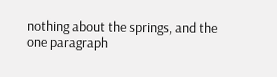nothing about the springs, and the one paragraph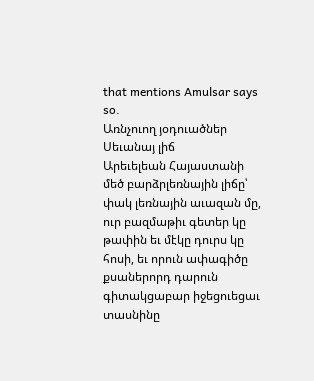that mentions Amulsar says so.
Առնչուող յօդուածներ
Սեւանայ լիճ
Արեւելեան Հայաստանի մեծ բարձրլեռնային լիճը՝ փակ լեռնային աւազան մը, ուր բազմաթիւ գետեր կը թափին եւ մէկը դուրս կը հոսի, եւ որուն ափագիծը քսաներորդ դարուն գիտակցաբար իջեցուեցաւ տասնինը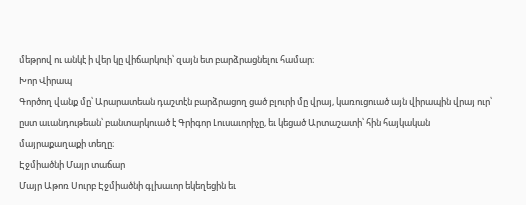մեթրով ու անկէ ի վեր կը վիճարկուի՝ զայն ետ բարձրացնելու համար։
Խոր Վիրապ
Գործող վանք մը՝ Արարատեան դաշտէն բարձրացող ցած բլուրի մը վրայ, կառուցուած այն վիրապին վրայ ուր՝ ըստ աւանդութեան՝ բանտարկուած է Գրիգոր Լուսաւորիչը, եւ կեցած Արտաշատի՝ հին հայկական մայրաքաղաքի տեղը։
Էջմիածնի Մայր տաճար
Մայր Աթոռ Սուրբ Էջմիածնի գլխաւոր եկեղեցին եւ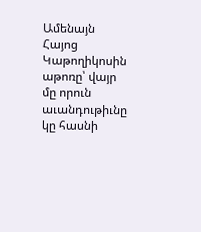Ամենայն Հայոց Կաթողիկոսին աթոռը՝ վայր մը որուն աւանդութիւնը կը հասնի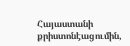Հայաստանի քրիստոնէացումին,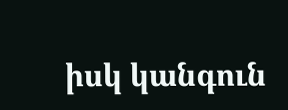իսկ կանգուն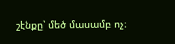շէնքը՝ մեծ մասամբ ոչ։